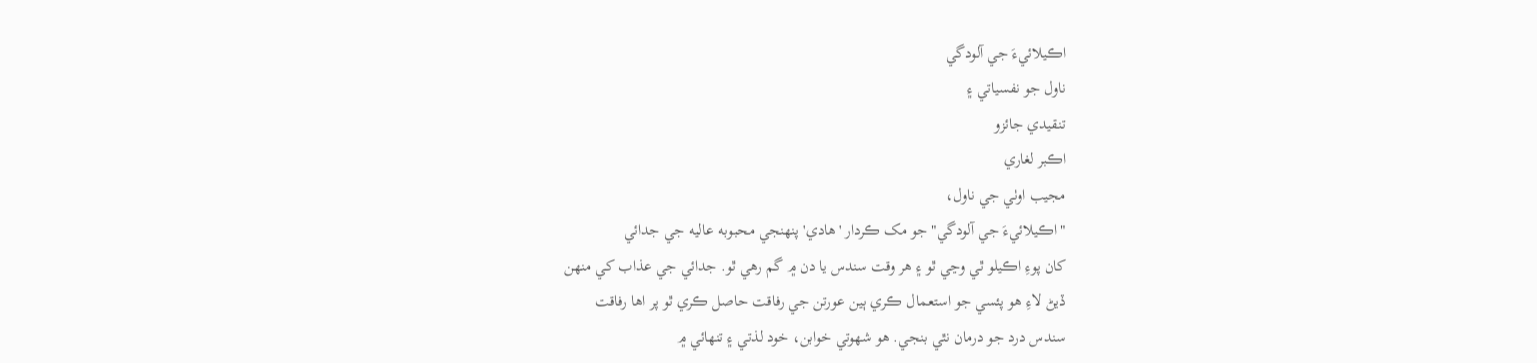اڪيلائيءَ جي آلودگي
ناول جو نفسياتي ۽
تنقيدي جائزو
اڪبر لغاري
مجيب اوٺي جي ناول،
"اڪيلائيءَ جي آلودگي" جو مک ڪردار 'هادي' پنهنجي محبوبه عاليه جي جدائي
کان پوءِ اڪيلو ٿي وڃي ٿو ۽ هر وقت سندس يا دن ۾ گم رهي ٿو. جدائي جي عذاب کي منهن
ڏيڻ لاءِ هو پئسي جو استعمال ڪري ٻين عورتن جي رفاقت حاصل ڪري ٿو پر اها رفاقت
سندس درد جو درمان نٿي بنجي. هو شهوتي خوابن، خود لذتي ۽ تنهائي ۾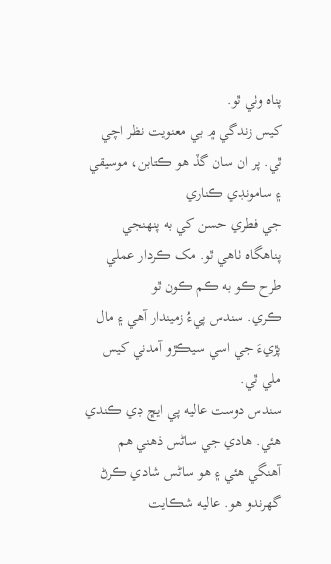پناه وٺي ٿو.
کيس زندگي ۾ بي معنويت نظر اچي ٿي. پر ان سان گڏ هو ڪتابن، موسيقي ۽ سامونڊي ڪناري
جي فطري حسن کي به پنهنجي پناهگاه ٺاهي ٿو. مک ڪردار عملي طرح ڪو به ڪم ڪون ٿو
ڪري. سندس پيءُ زميندار آهي ۽ مال پڙيءَ جي اسي سيڪڙو آمدني کيس ملي ٿي.
سندس دوست عاليه پي ايڇ ڊي ڪندي
هئي. هادي جي ساڻس ذهني هم آهنگي هئي ۽ هو ساڻس شادي ڪرڻ گهرندو هو. عاليه شڪايت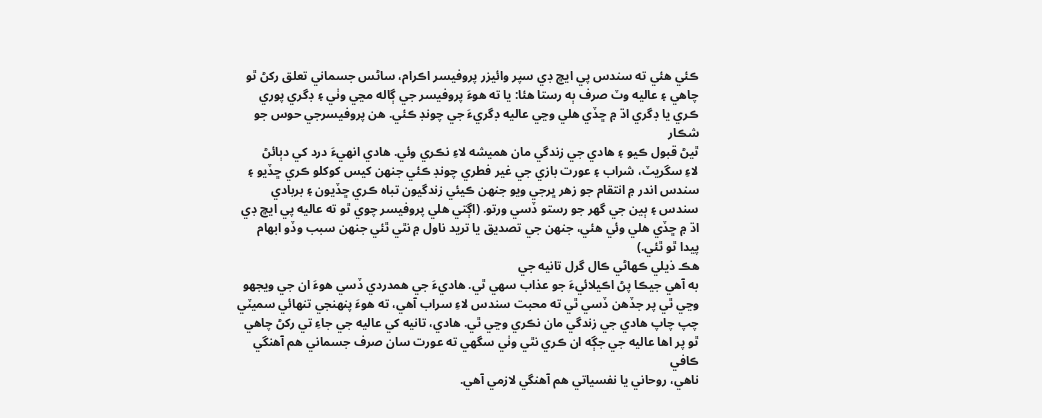ڪئي هئي ته سندس پي ايڇ ڊي سپر وائيزر پروفيسر اڪرام، ساڻس جسماني تعلق رکڻ ٿو
چاهي ۽ عاليه وٽ صرف ٻه رستا هئا: يا ته هوءَ پروفيسر جي ڳاله مڃي وٺي ۽ ڊگري پوري
ڪري يا ڊگري اڌ ۾ ڇڏي هلي وڃي عاليه ڊگريءَ جي چونڊ ڪئي. هن پروفيسرجي حوس جو شڪار
ٿيڻ قبول ڪيو ۽ هادي جي زندگي مان هميشه لاءِ نڪري وئي. هادي انهيءَ درد کي دٻائڻ
لاءِ سگريٽ، شراب ۽ عورت بازي جي غير فطري چونڊ ڪئي جنهن کيس کوکلو ڪري ڇڏيو ۽
سندس اندر ۾ انتقام جو زهر ڀرجي ويو جنهن ڪيئي زندگيون تباه ڪري ڇڏيون ۽ بربادي
سندس ۽ ٻين جي گهر جو رستو ڏسي ورتو. (اڳتي هلي پروفيسر چوي ٿو ته عاليه پي ايڇ ڊي
اڌ ۾ ڇڏي هلي وئي هئي، جنهن جي تصديق يا تريد ناول ۾ نٿي ٿئي جنهن سبب وڏو ابهام
پيدا ٿو ٿئي.)
هڪ ذيلي ڪهاڻي ڪال گرل تانيه جي
به آهي جيڪا پڻ اڪيلائيءَ جو عذاب سهي ٿي. هاديءَ جي همدردي ڏسي هوءَ ان جي ويجهو
وڃي ٿي پر جڏهن ڏسي ٿي ته محبت سندس لاءِ سراب آهي، ته هوءَ پنهنجي تنهائي سميٽي
چپ چاپ هادي جي زندگي مان نڪري وڃي ٿي. هادي، تانيه کي عاليه جي جاءِ تي رکڻ چاهي
ٿو پر اها عاليه جي جڳه ان ڪري نٿي وٺي سگهي ته عورت سان صرف جسماني هم آهنگي ڪافي
ناهي، روحاني يا نفسياتي هم آهنگي لازمي آهي.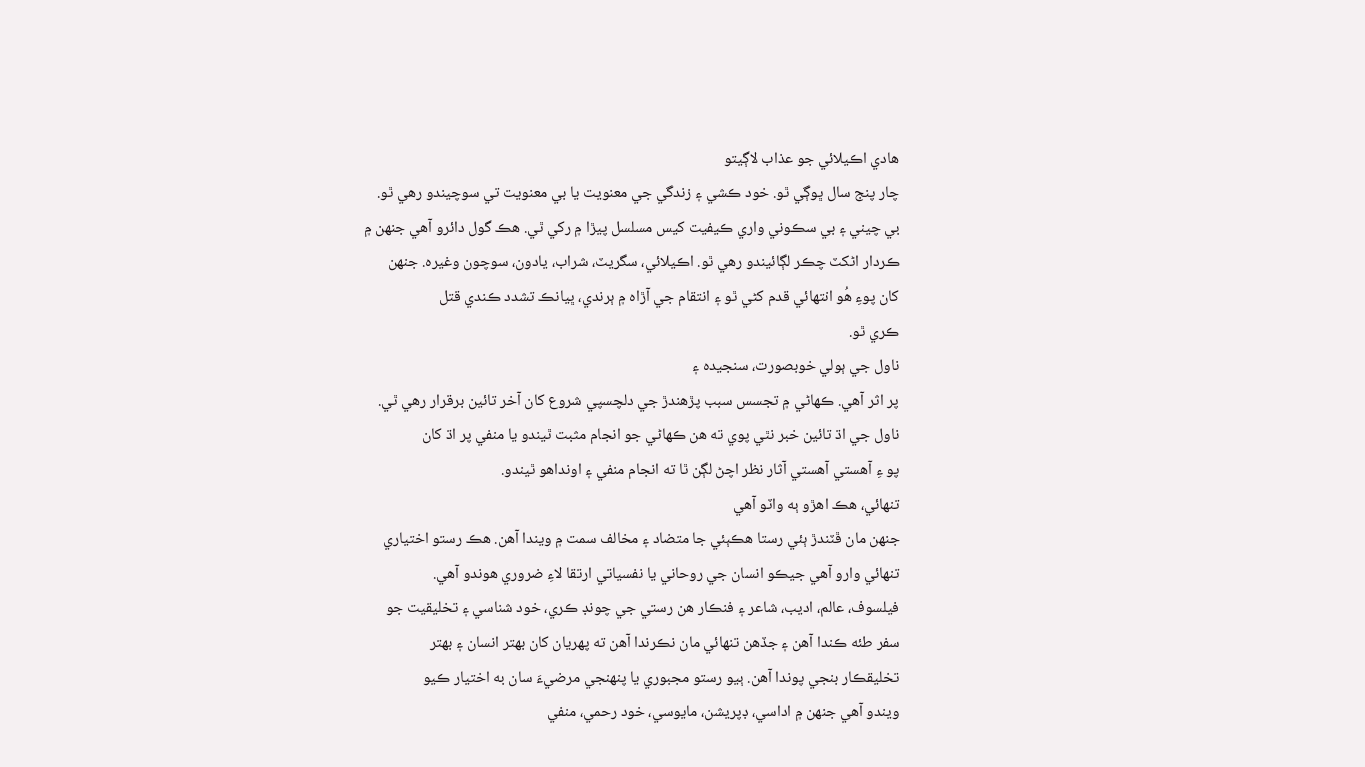هادي اڪيلائي جو عذاب لاڳيتو
چار پنج سال ڀوڳي ٿو. خود ڪشي ۽ زندگي جي معنويت يا بي معنويت تي سوچيندو رهي ٿو.
بي چيني ۽ بي سڪوني واري ڪيفيت کيس مسلسل پيڙا ۾ رکي ٿي. هڪ گول دائرو آهي جنهن ۾
ڪردار اڻکٽ چڪر لڳائيندو رهي ٿو. اڪيلائي، سگريٽ، شراب، يادون، سوچون وغيره. جنهن
کان پوءِ هُو انتهائي قدم کڻي ٿو ۽ انتقام جي آڙاه ۾ ٻرندي، ڀيانڪ تشدد ڪندي قتل
ڪري ٿو.
ناول جي ٻولي خوبصورت، سنجيده ۽
پر اثر آهي. ڪهاڻي ۾ تجسس سبب پڙهندڙ جي دلچسپي شروع کان آخر تائين برقرار رهي ٿي.
ناول جي اڌ تائين خبر نٿي پوي ته هن ڪهاڻي جو انجام مثبت ٿيندو يا منفي پر اڌ کان
پو ءِ آهستي آهستي آثار نظر اچڻ لڳن ٿا ته انجام منفي ۽ اونداهو ٿيندو.
تنهائي، هڪ اهڙو ٻه واٽو آهي
جنهن مان ڦٽندڙ ٻئي رستا هڪٻئي جا متضاد ۽ مخالف سمت ۾ ويندا آهن. هڪ رستو اختياري
تنهائي وارو آهي جيڪو انسان جي روحاني يا نفسياتي ارتقا لاءِ ضروري هوندو آهي.
فيلسوف، عالم، اديب، شاعر ۽ فنڪار هن رستي جي چونڊ ڪري، خود شناسي ۽ تخليقيت جو
سفر طئه ڪندا آهن ۽ جڏهن تنهائي مان نڪرندا آهن ته پهريان کان بهتر انسان ۽ بهتر
تخليقڪار بنجي پوندا آهن. ٻيو رستو مجبوري يا پنهنجي مرضيءَ سان به اختيار ڪيو
ويندو آهي جنهن ۾ اداسي، ڊپريشن، مايوسي، خود رحمي، منفي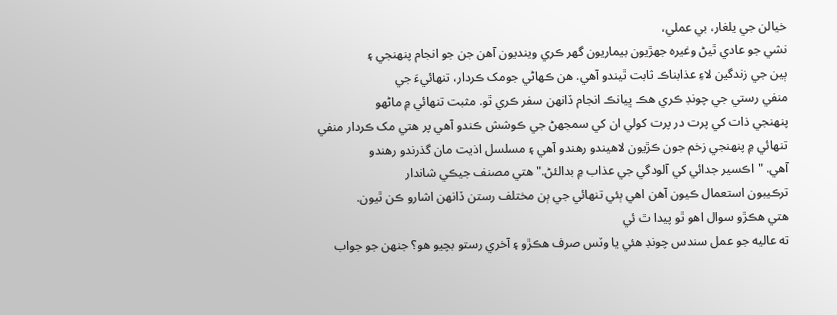خيالن جي يلغار، بي عملي،
نشي جو عادي ٿيڻ وغيره جهڙيون بيماريون گهر ڪري وينديون آهن جن جو انجام پنهنجي ۽
ٻين جي زندگين لاءِ عذابناڪ ثابت ٿيندو آهي. هن ڪهاڻي جومک ڪردار، تنهائيءَ جي
منفي رستي جي چونڊ ڪري هڪ ڀيانڪ انجام ڏانهن سفر ڪري ٿو. مثبت تنهائي ۾ ماڻهو
پنهنجي ذات کي پرت در پرت کولي ان کي سمجهڻ جي ڪوشش ڪندو آهي پر هتي مک ڪردار منفي
تنهائي ۾ پنهنجي زخم جون ڪڙيون لاهيندو رهندو آهي ۽ مسلسل اذيت مان گذرندو رهندو
آهي. "اڪسير جدائي کي آلودگي جي عذاب ۾ بدالئڻ." هتي مصنف جيڪي شاندار
ترڪيبون استعمال ڪيون آهن اهي ٻئي تنهائي جي ٻن مختلف رستن ڏانهن اشارو ڪن ٿيون.
هتي هڪڙو سوال اهو ٿو پيدا ٿ ئي
ته عاليه جو عمل سندس چونڊ هئي يا وٽس صرف هڪڙو ۽ آخري رستو بچيو هو؟ جنهن جو جواب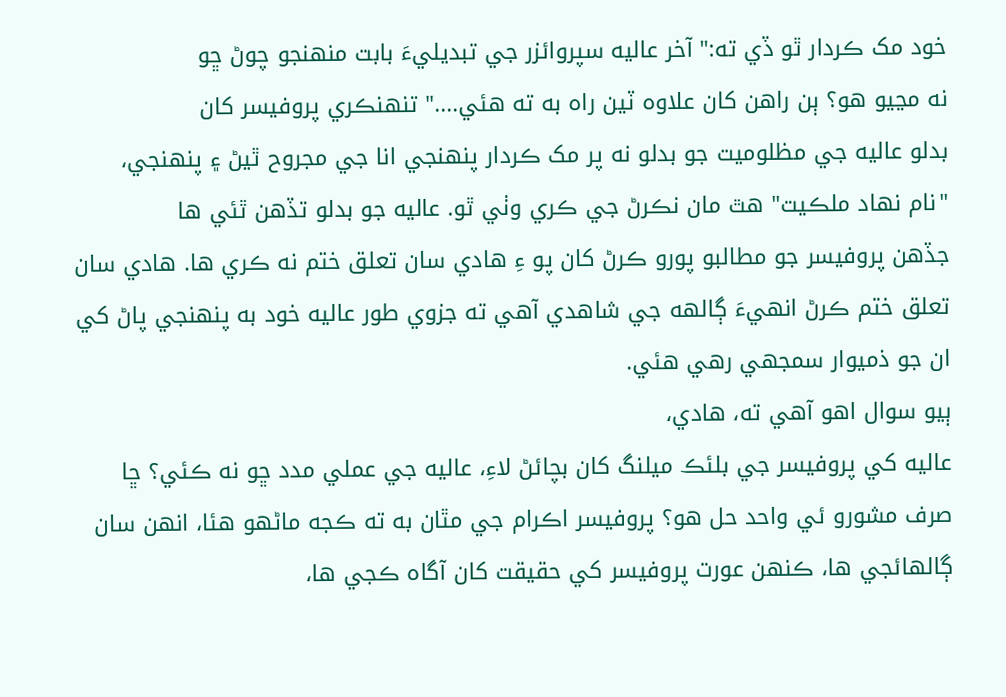خود مک ڪردار ٿو ڏي ته:" آخر عاليه سپروائزر جي تبديليءَ بابت منهنجو چوڻ ڇو
نه مڃيو هو؟ ٻن راهن کان علاوه ٽين راه به ته هئي...." تنهنڪري پروفيسر کان
بدلو عاليه جي مظلوميت جو بدلو نه پر مک ڪردار پنهنجي انا جي مجروح ٿيڻ ۽ پنهنجي،
"نام نهاد ملڪيت" هٿ مان نڪرڻ جي ڪري وٺي ٿو. عاليه جو بدلو تڏهن ٿئي ها
جڏهن پروفيسر جو مطالبو پورو ڪرڻ کان پو ءِ هادي سان تعلق ختم نه ڪري ها. هادي سان
تعلق ختم ڪرڻ انهيءَ ڳالهه جي شاهدي آهي ته جزوي طور عاليه خود به پنهنجي پاڻ کي
ان جو ذميوار سمجهي رهي هئي.
ٻيو سوال اهو آهي ته، هادي،
عاليه کي پروفيسر جي بلئڪ ميلنگ کان بچائڻ لاءِ، عاليه جي عملي مدد ڇو نه ڪئي؟ ڇا
صرف مشورو ئي واحد حل هو؟ پروفيسر اڪرام جي مٿان به ته ڪجه ماڻهو هئا، انهن سان
ڳالهائجي ها، ڪنهن عورت پروفيسر کي حقيقت کان آگاه ڪجي ها،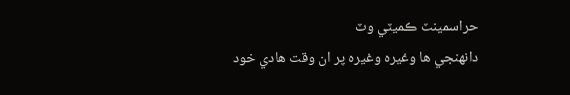حراسمينٽ ڪميٽي وٽ
دانهنجي ها وغيره وغيره پر ان وقت هادي خود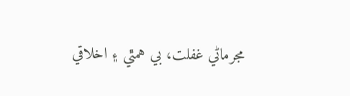مجرماڻي غفلت، بي همٿي ۽ اخلاقي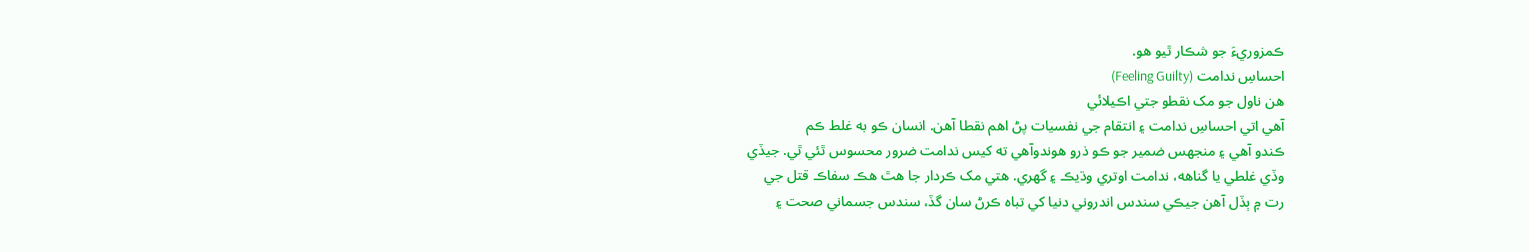ڪمزوريءَ جو شڪار ٿيو هو.
احساسِ ندامت (Feeling Guilty)
هن ناول جو مک نقطو جتي اڪيلائي
آهي اتي احساسِ ندامت ۽ انتقام جي نفسيات پڻ اهم نقطا آهن. انسان ڪو به غلط ڪم
ڪندو آهي ۽ منجهس ضمير جو ڪو ذرو هوندوآهي ته کيس ندامت ضرور محسوس ٿئي ٿي. جيڏي
وڏي غلطي يا گناھه، ندامت اوتري وڌيڪ ۽ گهري. هتي مک ڪردار جا هٿ هڪ سفاڪ قتل جي
رت ۾ ٻڏل آهن جيڪي سندس اندروني دنيا کي تباه ڪرڻ سان گڏ، سندس جسماني صحت ۽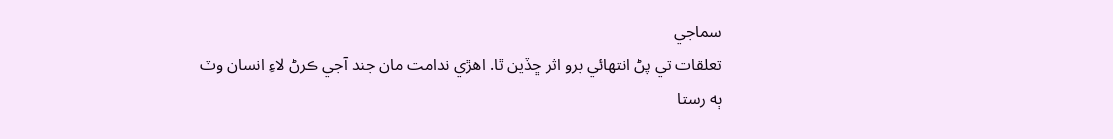سماجي
تعلقات تي پڻ انتهائي برو اثر ڇڏين ٿا. اهڙي ندامت مان جند آجي ڪرڻ لاءِ انسان وٽ
ٻه رستا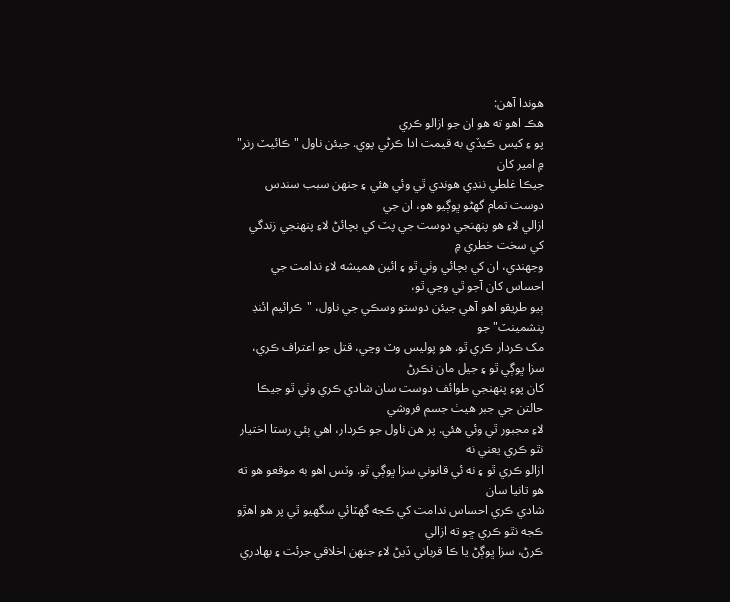هوندا آهن:
هڪ اهو ته هو ان جو ازالو ڪري
پو ءِ کيس ڪيڏي به قيمت ادا ڪرڻي پوي. جيئن ناول "ڪائيٽ رنر" ۾ امير کان
جيڪا غلطي ننڍي هوندي ٿي وئي هئي ۽ جنهن سبب سندس دوست تمام گهڻو ڀوڳيو هو، ان جي
ازالي لاءِ هو پنهنجي دوست جي پٽ کي بچائڻ لاءِ پنهنجي زندگي کي سخت خطري ۾
وجهندي، ان کي بچائي وٺي ٿو ۽ ائين هميشه لاءِ ندامت جي احساس کان آجو ٿي وڃي ٿو،
ٻيو طريقو اهو آهي جيئن دوستو وسڪي جي ناول، "ڪرائيم ائنڊ پنشمينٽ" جو
مک ڪردار ڪري ٿو. هو پوليس وٽ وڃي، قتل جو اعتراف ڪري، سزا ڀوڳي ٿو ۽ جيل مان نڪرڻ
کان پوءِ پنهنجي طوائف دوست سان شادي ڪري وٺي ٿو جيڪا حالتن جي جبر هيٺ جسم فروشي
لاءِ مجبور ٿي وئي هئي. پر هن ناول جو ڪردار، اهي ٻئي رستا اختيار نٿو ڪري يعني نه
ازالو ڪري ٿو ۽ نه ئي قانوني سزا ڀوڳي ٿو. وٽس اهو به موقعو هو ته هو تانيا سان
شادي ڪري احساس ندامت کي ڪجه گهٽائي سگهيو ٿي پر هو اهڙو ڪجه نٿو ڪري ڇو ته ازالي
ڪرڻ، سزا ڀوڳڻ يا ڪا قرباني ڏيڻ لاءِ جنهن اخلاقي جرئت ۽ بهادري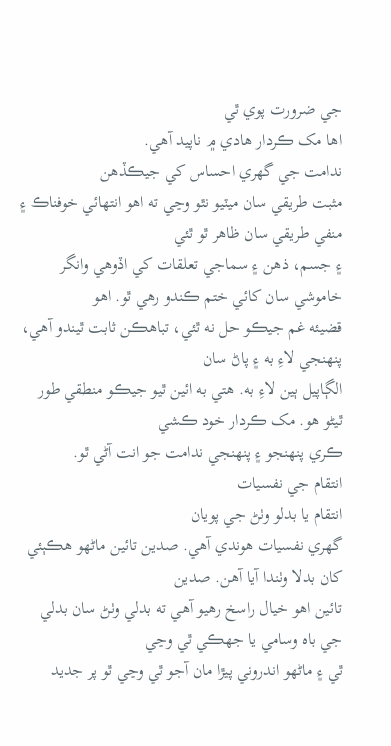جي ضرورت پوي ٿي
اها مک ڪردار هادي ۾ ناپيد آهي.
ندامت جي گهري احساس کي جيڪڏهن
مثبت طريقي سان ميٽيو نٿو وڃي ته اهو انتهائي خوفناڪ ۽ منفي طريقي سان ظاهر ٿو ٿئي
۽ جسم، ذهن ۽ سماجي تعلقات کي اڏوهي وانگر خاموشي سان کائي ختم ڪندو رهي ٿو. اهو
قضيئه غم جيڪو حل نه ٿئي، تباهڪن ثابت ٿيندو آهي، پنهنجي لاءِ به ۽ پاڻ سان
الڳاپيل ٻين لاءِ به. هتي به ائين ٿيو جيڪو منطقي طور ٿيڻو هو. مک ڪردار خود ڪشي
ڪري پنهنجو ۽ پنهنجي ندامت جو انت آڻي ٿو.
انتقام جي نفسيات
انتقام يا بدلو وٺڻ جي پويان
گهري نفسيات هوندي آهي. صدين تائين ماڻهو هڪٻئي کان بدلا وٺندا آيا آهن. صدين
تائين اهو خيال راسخ رهيو آهي ته بدلي وٺڻ سان بدلي جي باه وسامي يا جهڪي ٿي وڃي
ٿي ۽ ماڻهو اندروني پيڙا مان آجو ٿي وڃي ٿو پر جديد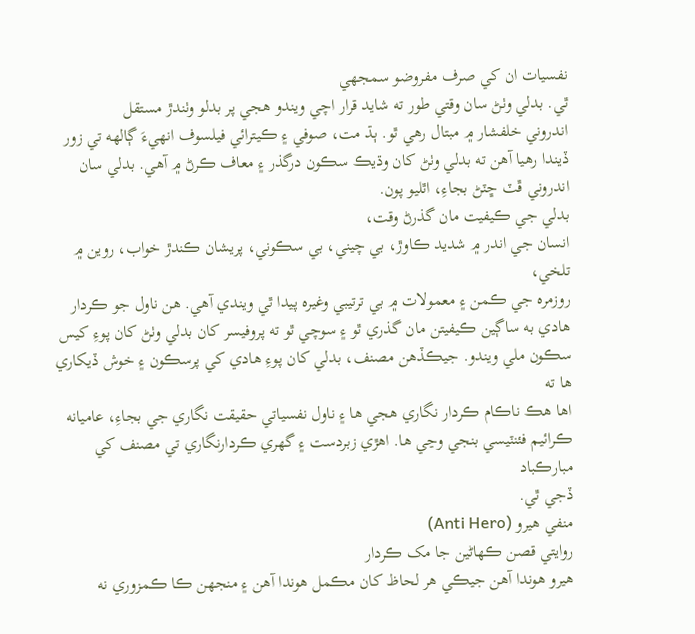نفسيات ان کي صرف مفروضو سمجهي
ٿي. بدلي وٺڻ سان وقتي طور ته شايد قرار اچي ويندو هجي پر بدلو وٺندڙ مستقل
اندروني خلفشار ۾ مبتال رهي ٿو. ٻڌ مت، صوفي ۽ ڪيترائي فيلسوف انهيءَ ڳالهه تي زور
ڏيندا رهيا آهن ته بدلي وٺڻ کان وڌيڪ سڪون درگذر ۽ معاف ڪرڻ ۾ آهي. بدلي سان
اندروني ڦٽ ڇٽڻ بجاءِ، اٿليو پون.
بدلي جي ڪيفيت مان گذرڻ وقت،
انسان جي اندر ۾ شديد ڪاوڙ، بي چيني، بي سڪوني، پريشان ڪندڙ خواب، روين ۾ تلخي،
روزمره جي ڪمن ۽ معمولات ۾ بي ترتيبي وغيره پيدا ٿي ويندي آهي. هن ناول جو ڪردار
هادي به ساڳين ڪيفيتن مان گذري ٿو ۽ سوچي ٿو ته پروفيسر کان بدلي وٺڻ کان پوءِ کيس
سڪون ملي ويندو. جيڪڏهن مصنف، بدلي کان پوءِ هادي کي پرسڪون ۽ خوش ڏيکاري ها ته
اها هڪ ناڪام ڪردار نگاري هجي ها ۽ ناول نفسياتي حقيقت نگاري جي بجاءِ، عاميانه
ڪرائيم فئنٽيسي بنجي وڃي ها. اهڙي زبردست ۽ گهري ڪردارنگاري تي مصنف کي مبارڪباد
ڏجي ٿي.
منفي هيرو (Anti Hero)
روايتي قصن ڪهاڻين جا مک ڪردار
هيرو هوندا آهن جيڪي هر لحاظ کان مڪمل هوندا آهن ۽ منجهن ڪا ڪمزوري نه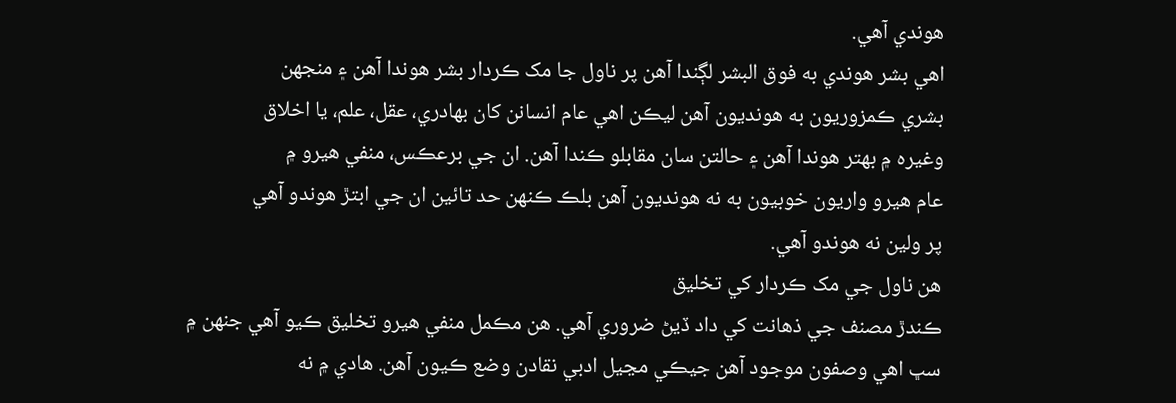هوندي آهي.
اهي بشر هوندي به فوق البشر لڳندا آهن پر ناول جا مک ڪردار بشر هوندا آهن ۽ منجهن
بشري ڪمزوريون به هونديون آهن ليڪن اهي عام انسانن کان بهادري، عقل، علم، يا اخلاق
وغيره ۾ بهتر هوندا آهن ۽ حالتن سان مقابلو ڪندا آهن. ان جي برعڪس، منفي هيرو ۾
عام هيرو واريون خوبيون به نه هونديون آهن بلڪ ڪنهن حد تائين ان جي ابتڙ هوندو آهي
پر ولين نه هوندو آهي.
هن ناول جي مک ڪردار کي تخليق
ڪندڙ مصنف جي ذهانت کي داد ڏيڻ ضروري آهي. هن مڪمل منفي هيرو تخليق ڪيو آهي جنهن ۾
سڀ اهي وصفون موجود آهن جيڪي مڃيل ادبي نقادن وضع ڪيون آهن. هادي ۾ نه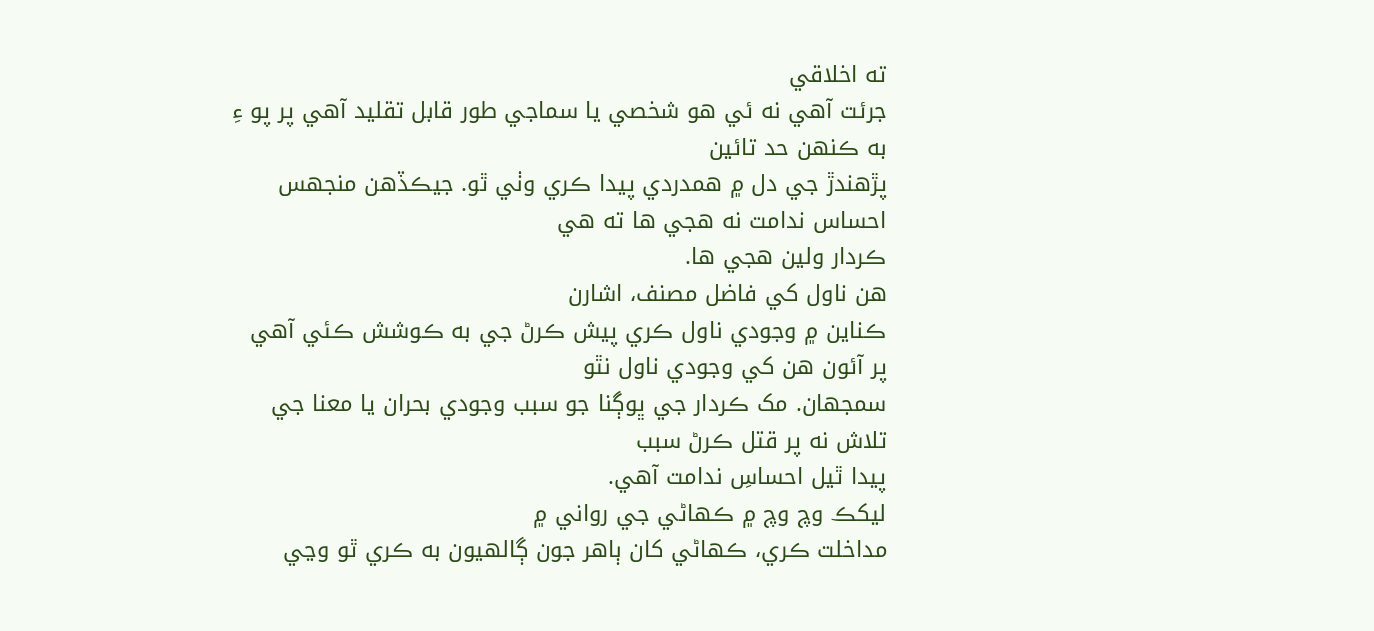ته اخلاقي
جرئت آهي نه ئي هو شخصي يا سماجي طور قابل تقليد آهي پر پو ءِ به ڪنهن حد تائين
پڙهندڙ جي دل ۾ همدردي پيدا ڪري وٺي ٿو. جيڪڏهن منجهس احساس ندامت نه هجي ها ته هي
ڪردار ولين هجي ها.
هن ناول کي فاضل مصنف، اشارن
ڪناين ۾ وجودي ناول ڪري پيش ڪرڻ جي به ڪوشش ڪئي آهي پر آئون هن کي وجودي ناول نٿو
سمجهان. مک ڪردار جي ڀوڳنا جو سبب وجودي بحران يا معنا جي تلاش نه پر قتل ڪرڻ سبب
پيدا ٿيل احساسِ ندامت آهي.
ليکڪ وچ وچ ۾ ڪهاڻي جي رواني ۾
مداخلت ڪري، ڪهاڻي کان ٻاهر جون ڳالهيون به ڪري ٿو وڃي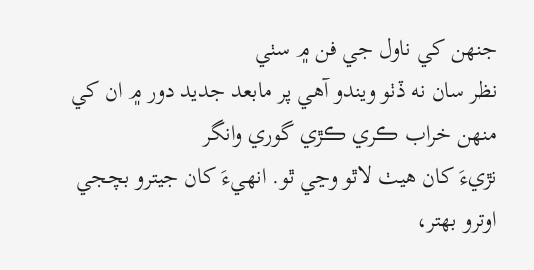جنهن کي ناول جي فن ۾ سٺي
نظر سان نه ڏٺو ويندو آهي پر مابعد جديد دور ۾ ان کي منهن خراب ڪري ڪڙي گوري وانگر
نڙيءَ کان هيٺ لاٿو وڃي ٿو. انهيءَ کان جيترو بچجي اوترو بهتر،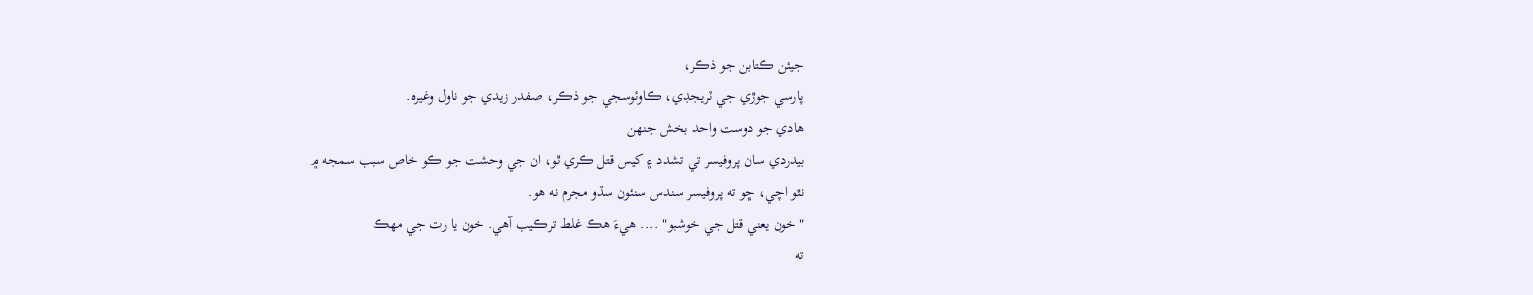جيئن ڪتابن جو ذڪر،
پارسي جوڙي جي ٽريجڊي، ڪاوئوسجي جو ذڪر، صفدر زيدي جو ناول وغيره.
هادي جو دوست واحد بخش جنهن
بيدردي سان پروفيسر تي تشدد ۽ کيس قتل ڪري ٿو، ان جي وحشت جو ڪو خاص سبب سمجه ۾
نٿو اچي، ڇو ته پروفيسر سندس سنئون سڌو مجرم نه هو.
"خون يعني قتل جي خوشبو" .... هيءَ هڪ غلط ترڪيب آهي. خون يا رت جي مهڪ
ته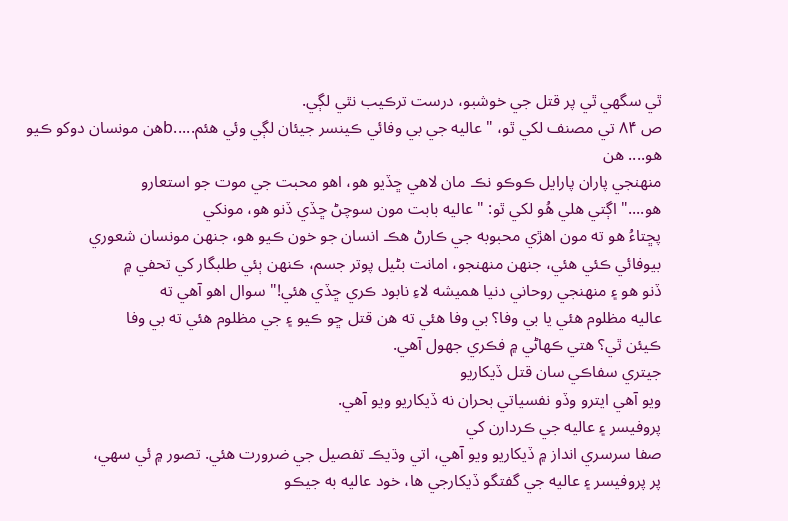ٿي سگهي ٿي پر قتل جي خوشبو، درست ترڪيب نٿي لڳي.
ص ۸۴ تي مصنف لکي ٿو، "عاليه جي بي وفائي ڪينسر جيئان لڳي وئي هئم.....bهن مونسان دوکو ڪيو هو.... هن
منهنجي پاران پارايل ڪوڪو نڪ مان لاهي ڇڏيو هو، اهو محبت جي موت جو استعارو
هو...." اڳتي هلي هُو لکي ٿو: "عاليه بابت مون سوچڻ ڇڏي ڏنو هو، مونکي
پڇتاءُ هو ته مون اهڙي محبوبه جي ڪارڻ هڪ انسان جو خون ڪيو هو، جنهن مونسان شعوري
بيوفائي ڪئي هئي، جنهن منهنجو، امانت بڻيل پوتر جسم، ڪنهن ٻئي طلبگار کي تحفي ۾
ڏنو هو ۽ منهنجي روحاني دنيا هميشه لاءِ نابود ڪري ڇڏي هئي!" سوال اهو آهي ته
عاليه مظلوم هئي يا بي وفا؟ بي وفا هئي ته هن قتل ڇو ڪيو ۽ جي مظلوم هئي ته بي وفا
ڪيئن ٿي؟ هتي ڪهاڻي ۾ فڪري جهول آهي.
جيتري سفاڪي سان قتل ڏيکاريو
ويو آهي ايترو وڏو نفسياتي بحران نه ڏيکاريو ويو آهي.
پروفيسر ۽ عاليه جي ڪردارن کي
صفا سرسري انداز ۾ ڏيکاريو ويو آهي، اتي وڌيڪ تفصيل جي ضرورت هئي. تصور ۾ ئي سهي،
پر پروفيسر ۽ عاليه جي گفتگو ڏيکارجي ها، خود عاليه به جيڪو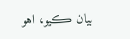بيان ڪيو، اهو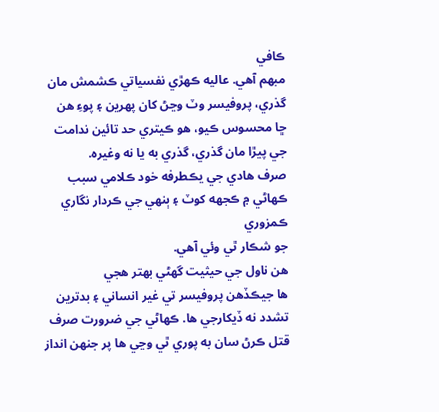ڪافي
مبهم آهي. عاليه ڪهڙي نفسياتي ڪشمش مان گذري، پروفيسر وٽ وڃڻ کان پهرين ۽ پوءِ هن
ڇا محسوس ڪيو، هو ڪيتري حد تائين ندامت جي پيڙا مان گذري، گذري به يا نه وغيره.
صرف هادي جي يڪطرفه خود ڪلامي سبب ڪهاڻي ۾ ڪجھه کوٽ ۽ ٻنهي جي ڪردار نگاري ڪمزوري
جو شڪار ٿي وئي آهي.
هن ناول جي حيثيت گهڻي بهتر هجي
ها جيڪڏهن پروفيسر تي غير انساني ۽ بدترين تشدد نه ڏيکارجي ها. ڪهاڻي جي ضرورت صرف
قتل ڪرڻ سان به پوري ٿي وڃي ها پر جنهن انداز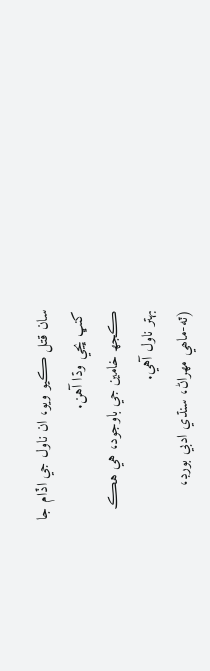سان قتل ڪيو ويو، ان ناول جي اڏام جا
کنڀ ڀڃي وڌا آهن.
ڪجھ خامين جي باوجود، هي هڪ
بهتر ناول آهي.
(ٽه-ماھي مھراڻ، سنڌي ادبي بورڊ،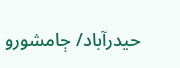حيدرآباد/ ڄامشورو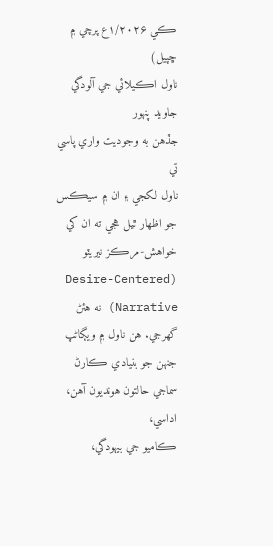ڪي ۱/۲۰۲۶ع پرچي ۾ ڇپيل)
ناول اڪيلائي جي آلودگي
جاويد پنهور
جڏهن به وجوديت واري پاسي تي
ناول لکجي ۽ ان ۾ سيڪس جو اظهار ٿيل هجي ته ان کي خواهش-مرڪز نيريٽو (Desire-Centered Narrative) نه هئڻ
گهرجي. هن ناول ۾ ويڳاڻپ جنهن جو بنيادي ڪارڻ سماجي حالتون هونديون آهن، اداسي،
ڪاميو جي بيهودگي،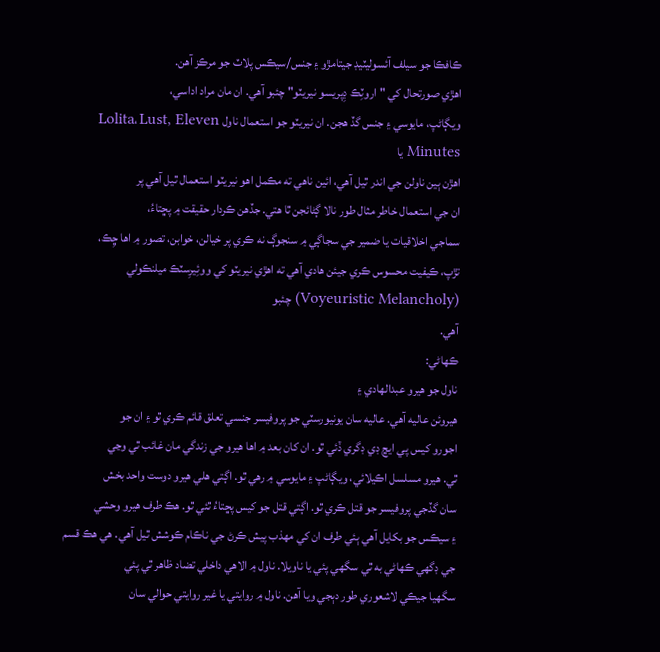ڪافڪا جو سيلف آئسوليٽيڊ جيتامڙو ۽ جنس/سيڪس پلاٽ جو مرڪز آهن.
اهڙي صورتحال کي "اروٽِڪ ڊِپريسو نيريٽو" چئبو آهي. ان مان مراد اداسي،
ويڳاڻپ، مايوسي ۽ جنس گڏ هجن. ان نيريٽو جو استعمال ناول Lolita، Lust, Eleven Minutes يا
اهڙن ٻين ناولن جي اندر ٿيل آهي، ائين ناهي ته مڪمل اهو نيريٽو استعمال ٿيل آهي پر
ان جي استعمال خاطر مثال طور نالا ڳڻائجن ٿا هتي. جڏهن ڪردار حقيقت ۾ پڇتاءُ،
سماجي اخلاقيات يا ضمير جي سجاڳي ۾ سنجوڳ نه ڪري پر خيالن، خوابن، تصور ۾ اها ڇِڪ،
تڙپ، ڪيفيت محسوس ڪري جيئن هادي آهي ته اهڙي نيريٽو کي ووئِيرِسٽڪ ميلنڪولي (Voyeuristic Melancholy) چئبو
آهي.
ڪهاڻي:
ناول جو هيرو عبدالهادي ۽
هيروئن عاليه آهي. عاليه سان يونيورسٽي جو پروفيسر جنسي تعلق قائم ڪري ٿو ۽ ان جو
اجورو کيس پي ايڇ ڊي ڊگري ڏئي ٿو. ان کان بعد ۾ اها هيرو جي زندگي مان غائب ٿي وڃي
ٿي. هيرو مسلسل اڪيلائي، ويڳاڻپ ۽ مايوسي ۾ رهي ٿو. اڳتي هلي هيرو دوست واحد بخش
سان گڏجي پروفيسر جو قتل ڪري ٿو. اڳتي قتل جو کيس پڇتاءُ ٿئي ٿو. هڪ طرف هيرو وحشي
۽ سيڪس جو بکايل آهي ٻئي طرف ان کي مهذب پيش ڪرڻ جي ناڪام ڪوشش ٿيل آهي. هي هڪ قسم
جي ڊگهي ڪهاڻي به ٿي سگهي پئي يا ناويلا. ناول ۾ الاهي داخلي تضاد ظاهر ٿي پئي
سگهيا جيڪي لاشعوري طور دٻجي ويا آهن. ناول ۾ روايتي يا غير روايتي حوالي سان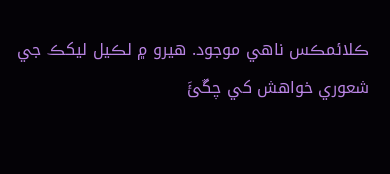ڪلائمڪس ناهي موجود. هيرو ۾ لڪيل ليکڪ جي شعوري خواهش کي چڱئَ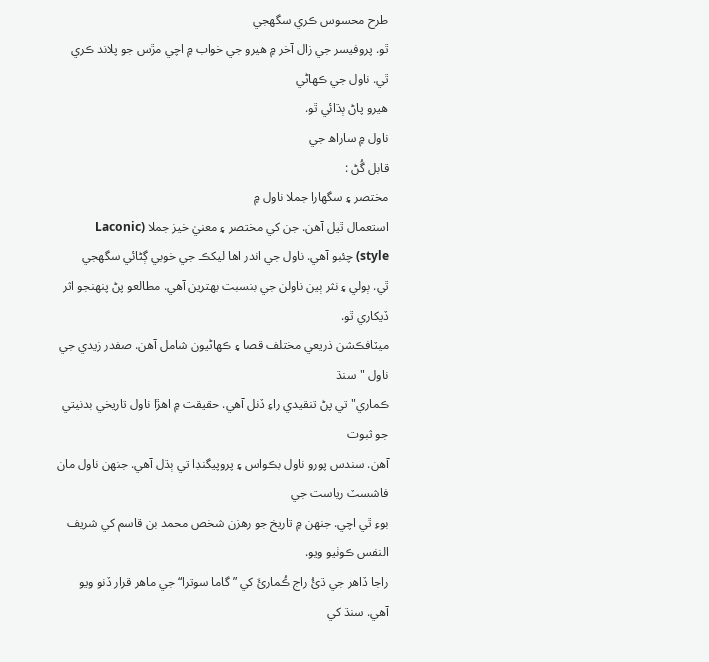طرح محسوس ڪري سگهجي
ٿو. پروفيسر جي زال آخر ۾ هيرو جي خواب ۾ اچي مڙس جو پلاند ڪري ٿي. ناول جي ڪهاڻي
هيرو پاڻ ٻڌائي ٿو.
ناول ۾ ساراھ جي
قابل گُڻ :
مختصر ۽ سگهارا جملا ناول ۾
استعمال ٿيل آهن. جن کي مختصر ۽ معنيٰ خيز جملا (Laconic
style) چئبو آهي. ناول جي اندر اها ليکڪ جي خوبي ڳڻائي سگهجي
ٿي. ٻولي ۽ نثر ٻين ناولن جي بنسبت بهترين آهي. مطالعو پڻ پنهنجو اثر ڏيکاري ٿو.
ميٽافڪشن ذريعي مختلف قصا ۽ ڪهاڻيون شامل آهن. صفدر زيدي جي ناول "سنڌ
ڪماري" تي پڻ تنقيدي راءِ ڏنل آهي. حقيقت ۾ اهڙا ناول تاريخي بدنيتي جو ثبوت
آهن. سندس پورو ناول بڪواس ۽ پروپيگنڊا تي ٻڌل آهي. جنهن ناول مان فاشسٽ رياست جي
بوءِ ٿي اچي. جنهن ۾ تاريخ جو رهزن شخص محمد بن قاسم کي شريف النفس ڪوٺيو ويو.
راجا ڏاهر جي ڌئُ راج ڪُمارئَ کي ”گاما سوترا“ جي ماهر قرار ڏنو ويو آهي. سنڌ کي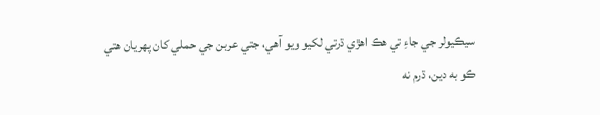سيڪيولر جي جاءِ تي هڪ اهڙي ڌرتي لکيو ويو آهي، جتي عربن جي حملي کان پهريان هتي
ڪو به دين، ڌرم نه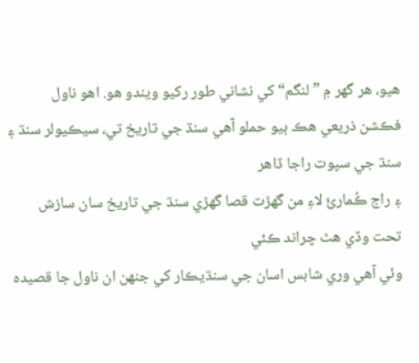هيو، هر گهر ۾ ”لنگم“ کي نشاني طور رکيو ويندو هو. اهو ناول
فڪشن ذريعي هڪ ٻيو حملو آهي سنڌ جي تاريخ تي، سيڪيولر سنڌ ۽ سنڌ جي سپوت راجا ڏاهر
۽ راج ڪُمارئَ لاءِ من گهڙت قصا گهڙي سنڌ جي تاريخ سان سازش تحت وڏي هٿ چراند ڪئي
وئي آهي وري شابس اسان جي سنڌيڪار کي جنهن ان ناول جا قصيده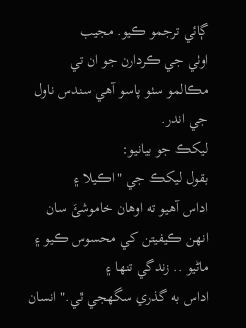ڳائي ترجمو ڪيو. مجيب
اوٺي جي ڪردارن جو ان تي مڪالمو سٺو پاسو آهي سندس ناول جي اندر.
ليکڪ جو بيانيو:
بقول ليکڪ جي "اڪيلا ۽
اداس آهيو ته اوهان خاموشئَ سان انهن ڪيفيتن کي محسوس ڪيو ۽ ماڻيو .. زندگي تنها ۽
اداس به گذري سگهجي ٿي." انسان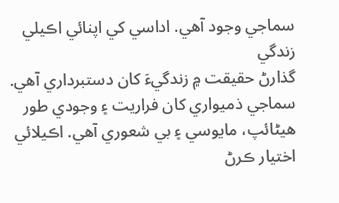سماجي وجود آهي. اداسي کي اپنائي اڪيلي زندگي
گذارڻ حقيقت ۾ زندگيءَ کان دستبرداري آهي. سماجي ذميواري کان فراريت ۽ وجودي طور
هيڻائپ، مايوسي ۽ بي شعوري آهي. اڪيلائي اختيار ڪرڻ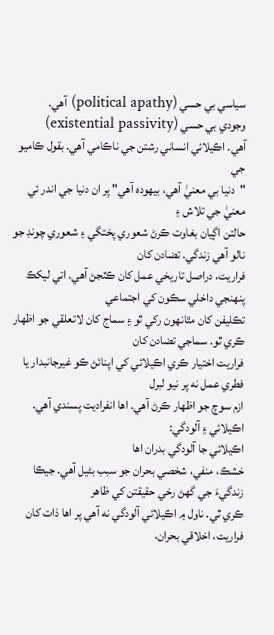سياسي بي حسي (political apathy) آهي.
وجودي بي حسي (existential passivity)
آهي. اڪيلائي انساني رشتن جي ناڪامي آهي. بقول ڪاميو جي
"دنيا بي معنيٰ آهي، بيهوده آهي" پر ان دنيا جي اندر ئي معنيٰ جي تلاش ۽
حالتن اڳيان بغاوت ڪرڻ شعوري پختگي ۽ شعوري چونڊ جو نالو آهي زندگي. تضادن کان
فراريت، دراصل تاريخي عمل کان ڪٽجڻ آهي. اتي ليکڪ پنهنجي داخلي سڪون کي اجتماعي
تڪليفن کان مٿانهون رکي ٿو ۽ سماج کان لاتعلقي جو اظهار ڪري ٿو. سماجي تضادن کان
فراريت اختيار ڪري اڪيلائي کي اپنائڻ ڪو غيرجانبدار يا فطري عمل نه پر نيو لبرل
ازم سوچ جو اظهار ڪرڻ آهي. اها انفراديت پسندي آهي.
اڪيلائي ۽ آلودگي:
اڪيلائي جا آلودگي بدران اها
خشڪ، منفي، شخصي بحران جو سبب بڻيل آهي. جيڪا زندگيءَ جي گهڻ رخي حقيقتن کي ظاهر
ڪري ٿي. ناول ۾ اڪيلائي آلودگي نه آهي پر اها ذات کان فراريت، اخلاقي بحران،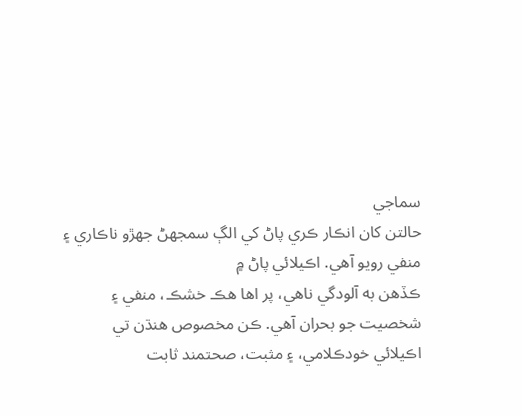سماجي
حالتن کان انڪار ڪري پاڻ کي الڳ سمجهڻ جهڙو ناڪاري ۽ منفي رويو آهي. اڪيلائي پاڻ ۾
ڪڏهن به آلودگي ناهي، پر اها هڪ خشڪ، منفي ۽ شخصيت جو بحران آهي. ڪن مخصوص هنڌن تي
اڪيلائي خودڪلامي، ۽ مثبت، صحتمند ثابت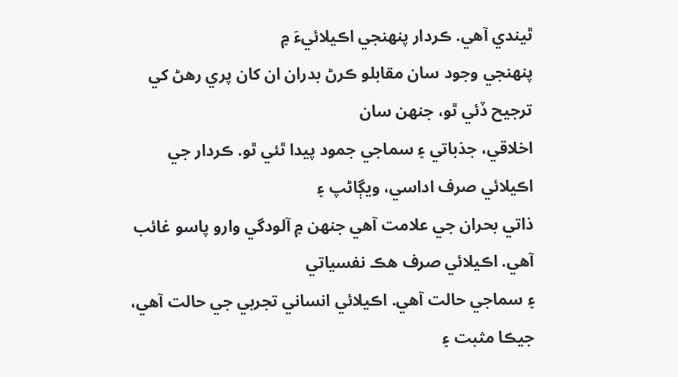ٿيندي آهي. ڪردار پنهنجي اڪيلائيءَ ۾
پنهنجي وجود سان مقابلو ڪرڻ بدران ان کان پري رهڻ کي ترجيح ڏئي ٿو، جنهن سان
اخلاقي، جذباتي ۽ سماجي جمود پيدا ٿئي ٿو. ڪردار جي اڪيلائي صرف اداسي، ويڳاڻپ ۽
ذاتي بحران جي علامت آهي جنهن ۾ آلودگي وارو پاسو غائب آهي. اڪيلائي صرف هڪ نفسياتي
۽ سماجي حالت آهي. اڪيلائي انساني تجربي جي حالت آهي، جيڪا مثبت ۽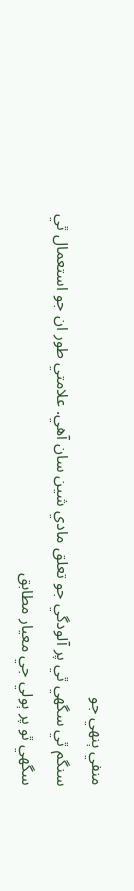منفي ٻنهي جو
سنگم ٿي سگهي ٿي پر آلودگي جو تعلق مادي شين سان آهي. علامتي طور ان جو استعمال ٿي
سگهي ٿو پر ٻولي جي معيار مطابق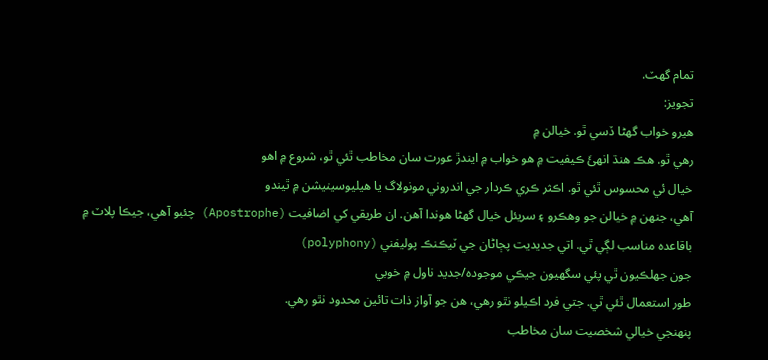تمام گهٽ.
تجويز:
هيرو خواب گهڻا ڏسي ٿو. خيالن ۾
رهي ٿو. هڪ هنڌ انهئَ ڪيفيت ۾ هو خواب ۾ ايندڙ عورت سان مخاطب ٿئي ٿو، شروع ۾ اهو
خيال ئي محسوس ٿئي ٿو. اڪثر ڪري ڪردار جي اندروني مونولاگ يا هيليوسينيشن ۾ ٿيندو
آهي، جنهن ۾ خيالن جو وهڪرو ۽ سريئل خيال گهڻا هوندا آهن. ان طريقي کي اضافيت (Apostrophe) چئبو آهي، جيڪا پلاٽ ۾
باقاعده مناسب لڳي ٿي. اتي جديديت پڄاڻان جي ٽيڪنڪ پوليفني (polyphony)
جون جهلڪيون ٿي پئي سگهيون جيڪي موجوده/جديد ناول ۾ خوبي
طور استعمال ٿئي ٿي. جتي فرد اڪيلو نٿو رهي، هن جو آواز ذات تائين محدود نٿو رهي.
پنهنجي خيالي شخصيت سان مخاطب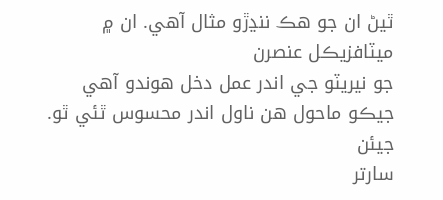ٿيڻ ان جو هڪ ننڍڙو مثال آهي. ان ۾ ميٽافزيڪل عنصرن
جو نيريٽو جي اندر عمل دخل هوندو آهي جيڪو ماحول هن ناول اندر محسوس ٿئي ٿو. جيئن
سارتر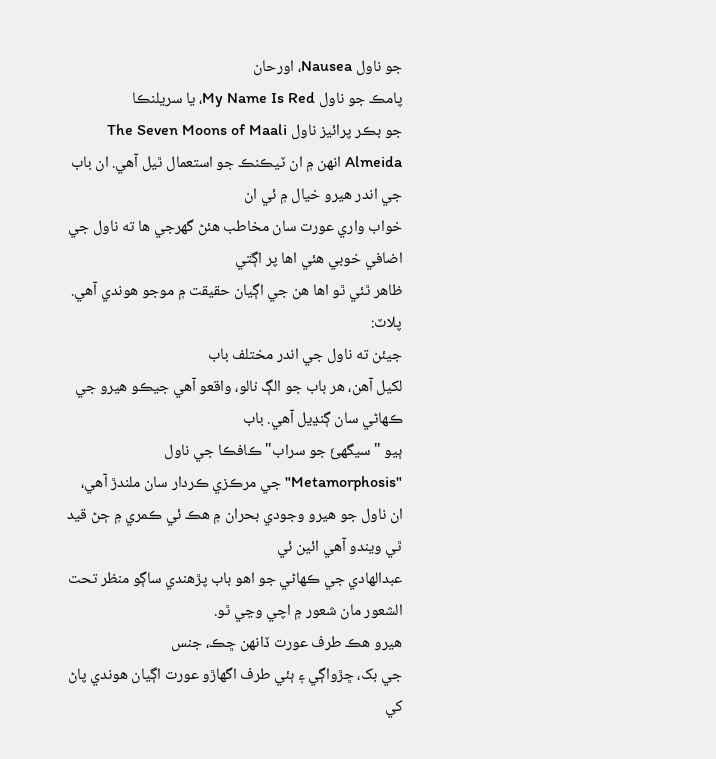جو ناول Nausea، اورحان
پامڪ جو ناول My Name Is Red، يا سريلنڪا
جو بڪر پرائيز ناول The Seven Moons of Maali Almeida انهن ۾ ان ٽيڪنڪ جو استعمال ٿيل آهي. ان باب جي اندر هيرو خيال ۾ ئي ان
خواب واري عورت سان مخاطب هئڻ گهرجي ها ته ناول جي اضافي خوبي هئي اها پر اڳتي
ظاهر ٿئي ٿو اها هن جي اڳيان حقيقت ۾ موجو هوندي آهي.
پلاٽ:
جيئن ته ناول جي اندر مختلف باب
لکيل آهن، هر باب جو الڳ نالو، واقعو آهي جيڪو هيرو جي ڪهاڻي سان ڳنڍيل آهي. باب
ٻيو "سيگهئَ جو سراب" ڪافڪا جي ناول
"Metamorphosis" جي مرڪزي ڪردار سان ملندڙ آهي،
ان ناول جو هيرو وجودي بحران ۾ هڪ ئي ڪمري ۾ ڄڻ قيد ٿي ويندو آهي ائين ئي
عبدالهادي جي ڪهاڻي جو اهو باب پڙهندي ساڳو منظر تحت الشعور مان شعور ۾ اچي وڃي ٿو.
هيرو هڪ طرف عورت ڏانهن ڇڪ، جنس
جي بک، ڇڙواڳي ۽ ٻئي طرف اگهاڙو عورت اڳيان هوندي پاڻ کي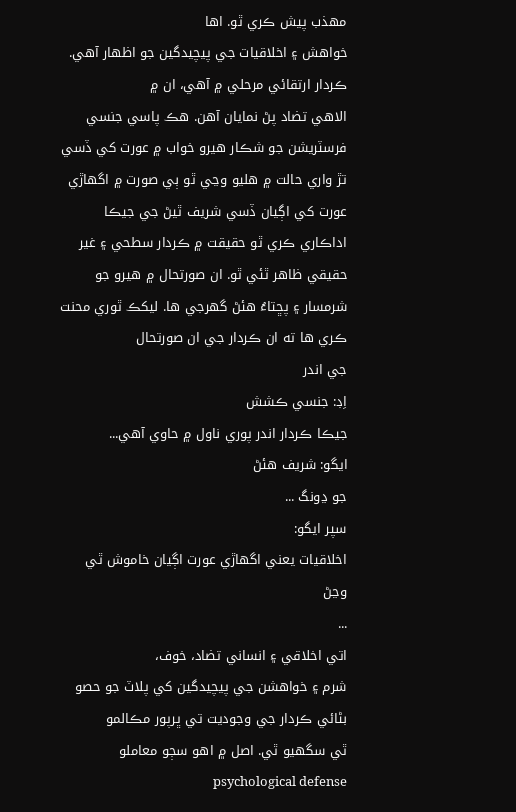مهذب پيش ڪري ٿو. اها
خواهش ۽ اخلاقيات جي پيچيدگين جو اظهار آهي. ڪردار ارتقائي مرحلي ۾ آهي، ان ۾
الاهي تضاد پڻ نمايان آهن. هڪ پاسي جنسي فرسٽريشن جو شڪار هيرو خواب ۾ عورت کي ڏسي
تڙ واري حالت ۾ هليو وڃي ٿو ٻي صورت ۾ اگهاڙي عورت کي اڳيان ڏسي شريف ٿيڻ جي جيڪا
اداڪاري ڪري ٿو حقيقت ۾ ڪردار سطحي ۽ غير حقيقي ظاھر ٿئي ٿو. ان صورتحال ۾ هيرو جو
شرمسار ۽ پڇتاءُ هئڻ گهرجي ها. ليکڪ ٿوري محنت ڪري ها ته ان ڪردار جي ان صورتحال
جي اندر
اِڊ: جنسي ڪشش
جيڪا ڪردار اندر پوري ناول ۾ حاوي آهي...
ايگو: شريف هئڻ
جو ڍونگ ...
سپر ايگو:
اخلاقيات يعني اگهاڙي عورت اڳيان خاموش ٿي وڃڻ
...
اتي اخلاقي ۽ انساني تضاد، خوف،
شرم ۽ خواهشن جي پيچيدگين کي پلاٽ جو حصو بڻائي ڪردار جي وجوديت تي ڀرپور مڪالمو
ٿي سگهيو ٿي. اصل ۾ اهو سڄو معاملو psychological defense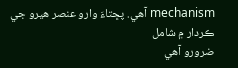mechanism آهي. پڇتاءَ وارو عنصر هيرو جي ڪردار ۾ شامل
ضرورو آهي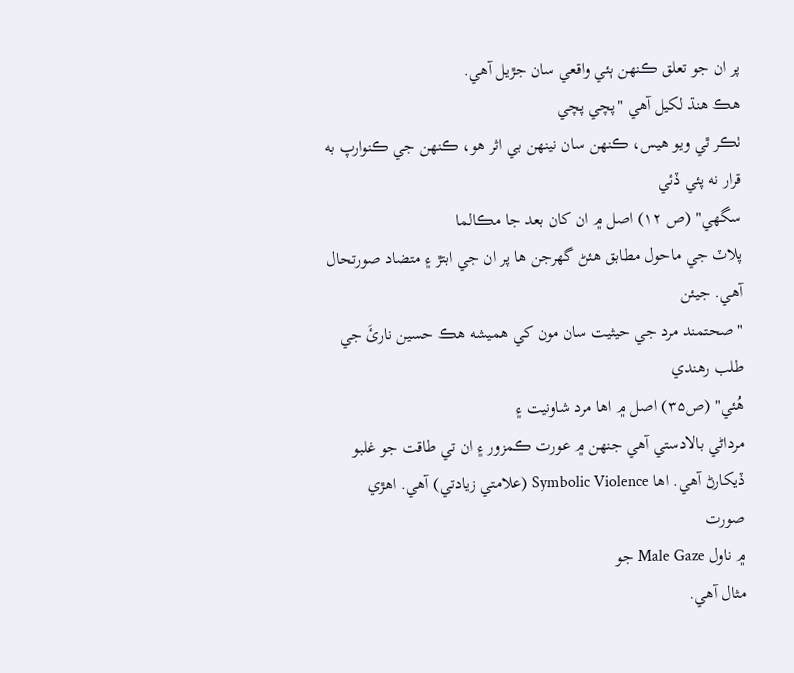پر ان جو تعلق ڪنهن ٻئي واقعي سان جڙيل آهي.
هڪ هنڌ لکيل آهي "پچي پچي
ٺڪر ٿي ويو هيس، ڪنهن سان نينهن بي اثر هو، ڪنهن جي ڪنوارپ به قرار نه پئي ڏئي
سگهي" (ص ۱۲) اصل ۾ ان کان بعد جا مڪالما
پلاٽ جي ماحول مطابق هئڻ گهرجن ها پر ان جي ابتڙ ۽ متضاد صورتحال آهي. جيئن
"صحتمند مرد جي حيثيت سان مون کي هميشه هڪ حسين نارئَ جي طلب رهندي
هُئي" (ص۳۵) اصل ۾ اها مرد شاونيت ۽
مرداڻي بالادستي آهي جنهن ۾ عورت ڪمزور ۽ ان تي طاقت جو غلبو ڏيکارڻ آهي. اها Symbolic Violence (علامتي زيادتي) آهي. اهڙي صورت
۾ ناول Male Gaze جو
مثال آهي.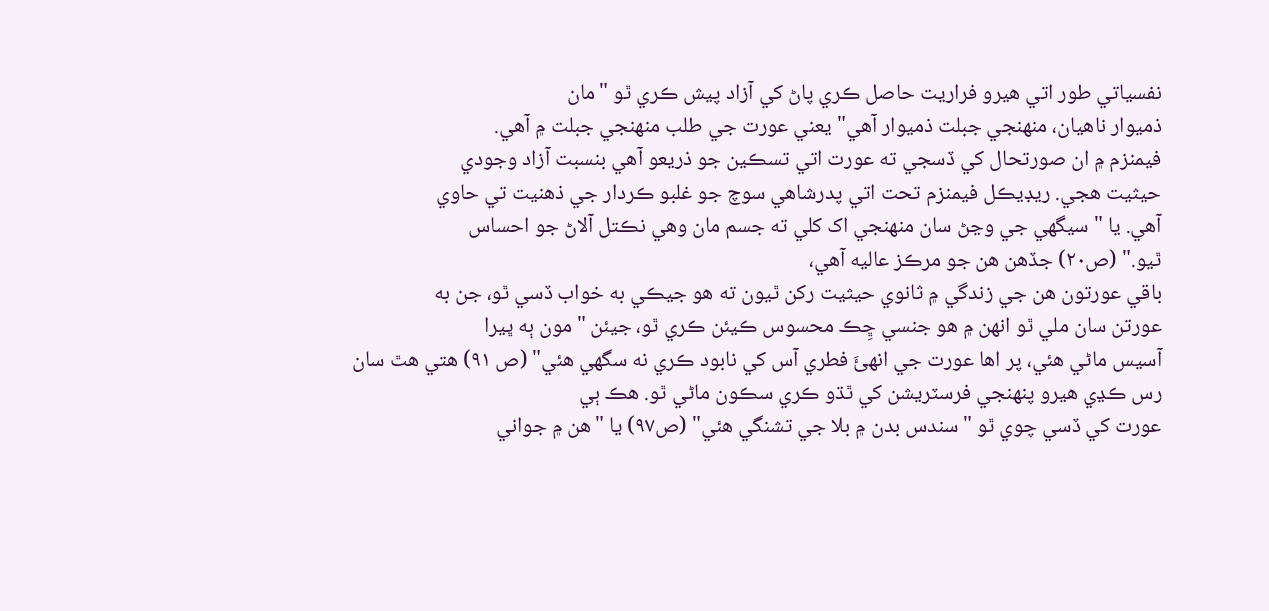نفسياتي طور اتي هيرو فراريت حاصل ڪري پاڻ کي آزاد پيش ڪري ٿو "مان
ذميوار ناهيان، منهنجي جبلت ذميوار آهي" يعني عورت جي طلب منهنجي جبلت ۾ آهي.
فيمنزم ۾ ان صورتحال کي ڏسجي ته عورت اتي تسڪين جو ذريعو آهي بنسبت آزاد وجودي
حيثيت هجي. ريڊيڪل فيمنزم تحت اتي پدرشاهي سوچ جو غلبو ڪردار جي ذهنيت تي حاوي
آهي. يا "سيگهي جي وڃڻ سان منهنجي اک کلي ته جسم مان وهي نڪتل آلاڻ جو احساس
ٿيو." (ص۲۰) جڏهن هن جو مرڪز عاليه آهي،
باقي عورتون هن جي زندگي ۾ ثانوي حيثيت رکن ٿيون ته هو جيڪي به خواب ڏسي ٿو، جن به
عورتن سان ملي ٿو انهن ۾ هو جنسي ڇِڪ محسوس ڪيئن ڪري ٿو، جيئن "مون ٻه ڀيرا
آسيس ماڻي هئي، پر اها عورت جي انهئَ فطري آس کي نابود ڪري نه سگهي هئي" (ص ۹۱) هتي هٿ سان رس ڪڍي هيرو پنهنجي فرسٽريشن کي ٿڌو ڪري سڪون ماڻي ٿو. هڪ ٻي
عورت کي ڏسي چوي ٿو "سندس بدن ۾ بلا جي تشنگي هئي" (ص۹۷) يا "هن ۾ جواني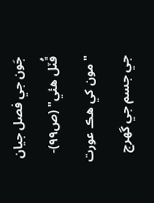جَون جي فصل جيان ڦُٽل هئي" (ص۹۹)- "مون کي هڪ عورت جي جسم جي گهرج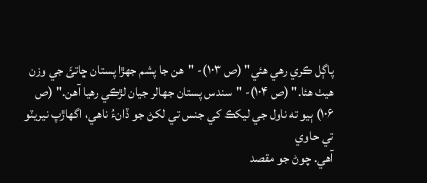پاڳل ڪري رهي هئي" (ص ۱۰۳)- "هن جا پشم جهڙا پستان ڇاتئَ جي وزن هيٺ هئا." (ص ۱۰۴)- "سندس پستان جهالر جيان لڙڪي رهيا آهن." (ص ۱۰۶) ٻيو ته ناول جي ليکڪ کي جنس تي لکڻ جو ڏانءُ ناهي، اگهاڙپ نيريٽو تي حاوي
آهي. چوڻ جو مقصد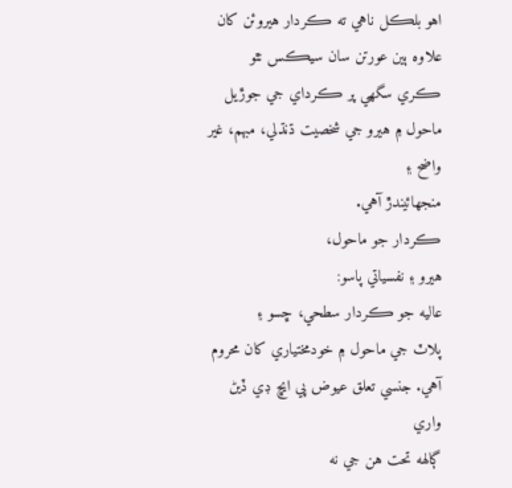اهو بلڪل ناهي ته ڪردار هيروئن کان علاوه ٻين عورتن سان سيڪس نٿو
ڪري سگهي پر ڪرداي جي جوڙيل ماحول ۾ هيرو جي شخصيت ڌنڌلي، مبهم، غير واضح ۽
منجهائيندڙ آهي.
ڪردار جو ماحول،
هيرو ۽ نفسياتي پاسو:
عاليه جو ڪردار سطحي، ڇسو ۽
پلاٽ جي ماحول ۾ خودمختياري کان محروم آهي. جنسي تعلق عيوض پي ايڇ ڊي ڏيڻ واري
ڳالهه تحت هن جي نه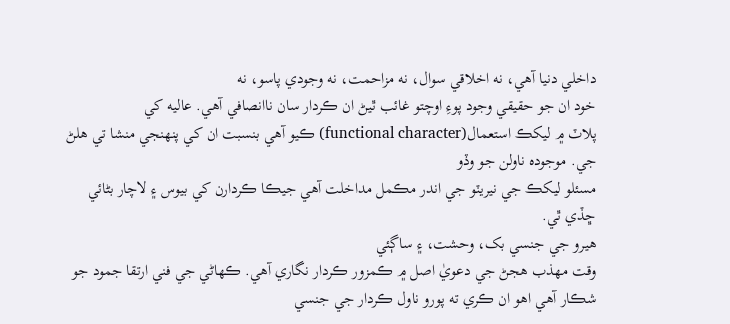داخلي دنيا آهي، نه اخلاقي سوال، نه مزاحمت، نه وجودي پاسو، نه
خود ان جو حقيقي وجود پوءِ اوچتو غائب ٿيڻ ان ڪردار سان ناانصافي آهي. عاليه کي
پلاٽ ۾ ليکڪ استعمال(functional character) ڪيو آهي بنسبت ان کي پنهنجي منشا تي هلڻ جي. موجوده ناولن جو وڏو
مسئلو ليکڪ جي نيريٽو جي اندر مڪمل مداخلت آهي جيڪا ڪردارن کي بيوس ۽ لاچار بڻائي
ڇڏي ٿي.
هيرو جي جنسي بک، وحشت، ۽ ساڳئي
وقت مهذب هجڻ جي دعويٰ اصل ۾ ڪمزور ڪردار نگاري آهي. ڪهاڻي جي فني ارتقا جمود جو
شڪار آهي اهو ان ڪري ته پورو ناول ڪردار جي جنسي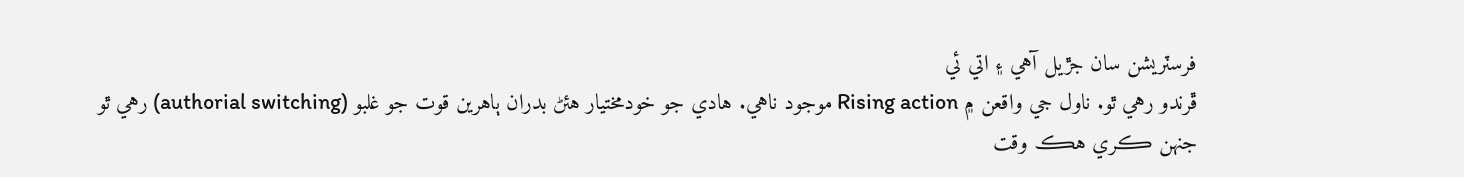فرسٽريشن سان جڙيل آهي ۽ اتي ئي
ڦرندو رهي ٿو. ناول جي واقعن ۾ Rising action موجود ناهي. هادي جو خودمختيار هئڻ بدران ٻاهرين قوت جو غلبو (authorial switching) رهي ٿو
جنهن ڪري هڪ وقت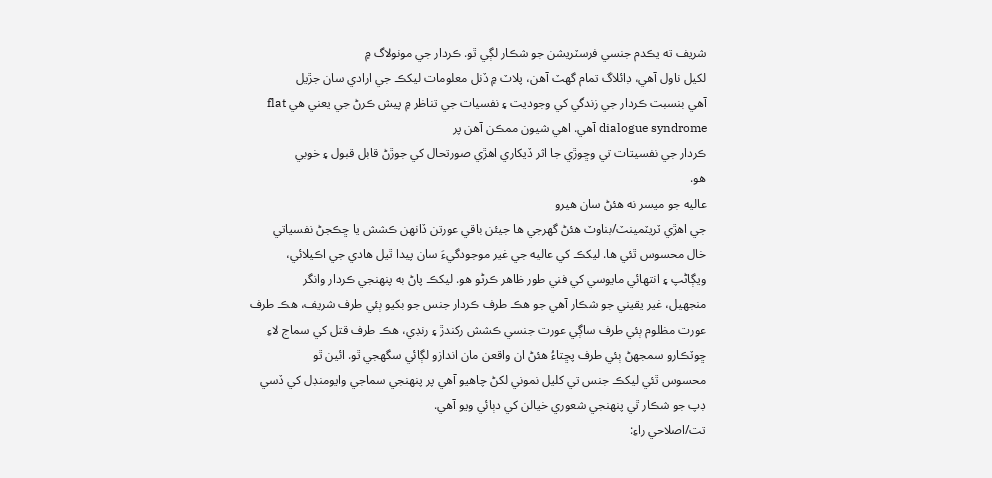شريف ته يڪدم جنسي فرسٽريشن جو شڪار لڳي ٿو. ڪردار جي مونولاگ ۾
لکيل ناول آهي، ڊائلاگ تمام گهٽ آهن، پلاٽ ۾ ڏنل معلومات ليکڪ جي ارادي سان جڙيل
آهي بنسبت ڪردار جي زندگي کي وجوديت ۽ نفسيات جي تناظر ۾ پيش ڪرڻ جي يعني هي flat
dialogue syndrome آهي. اهي شيون ممڪن آهن پر
ڪردار جي نفسيتات تي وڇوڙي جا اثر ڏيکاري اهڙي صورتحال کي جوڙڻ قابل قبول ۽ خوبي
هو.
عاليه جو ميسر نه هئڻ سان هيرو
جي اهڙي ٽريٽمينٽ/بناوٽ هئڻ گهرجي ها جيئن باقي عورتن ڏانهن ڪشش يا ڇڪجڻ نفسياتي
خال محسوس ٿئي ها. ليکڪ کي عاليه جي غير موجودگيءَ سان پيدا ٿيل هادي جي اڪيلائي،
ويڳاڻپ ۽ انتهائي مايوسي کي فني طور ظاهر ڪرڻو هو. ليکڪ پاڻ به پنهنجي ڪردار وانگر
منجهيل، غير يقيني جو شڪار آهي جو هڪ طرف ڪردار جنس جو بکيو ٻئي طرف شريف، هڪ طرف
عورت مظلوم ٻئي طرف ساڳي عورت جنسي ڪشش رکندڙ ۽ رنڊي، هڪ طرف قتل کي سماج لاءِ
ڇوٽڪارو سمجهڻ ٻئي طرف پڇتاءُ هئڻ ان واقعن مان اندازو لڳائي سگهجي ٿو. ائين ٿو
محسوس ٿئي ليکڪ جنس تي کليل نموني لکڻ چاهيو آهي پر پنهنجي سماجي وايومنڊل کي ڏسي
ڊپ جو شڪار ٿي پنهنجي شعوري خيالن کي دٻائي ويو آهي.
تت/اصلاحي راءِ: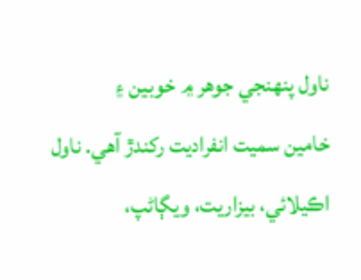ناول پنهنجي جوهر ۾ خوبين ۽
خامين سميت انفراديت رکندڙ آهي. ناول اڪيلائي، بيزاريت، ويڳاڻپ،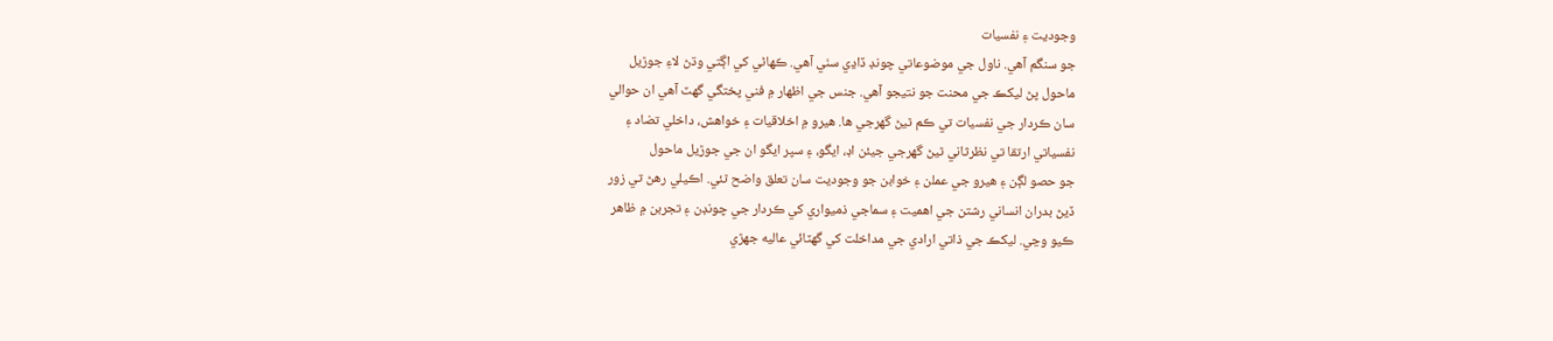وجوديت ۽ نفسيات
جو سنگم آهي. ناول جي موضوعاتي چونڊ ڏاڍي سٺي آهي. ڪهاڻي کي اڳتي وڌڻ لاءِ جوڙيل
ماحول پڻ ليکڪ جي محنت جو نتيجو آهي. جنس جي اظهار ۾ فني پختگي گهٽ آهي ان حوالي
سان ڪردار جي نفسيات تي ڪم ٿيڻ گهرجي ها. هيرو ۾ اخلاقيات ۽ خواهش، داخلي تضاد ۽
نفسياتي ارتقا تي نظرثاني ٿيڻ گهرجي جيئن اڊ، ايگو، ۽ سپر ايگو ان جي جوڙيل ماحول
جو حصو لڳن ۽ هيرو جي عملن ۽ خوابن جو وجوديت سان تعلق واضح ٿئي. اڪيلي رهڻ تي زور
ڏيڻ بدران انساني رشتن جي اهميت ۽ سماجي ذميواري کي ڪردار جي چونڊن ۽ تجربن ۾ ظاهر
ڪيو وڃي. ليکڪ جي ذاتي ارادي جي مداخلت کي گهٽائي عاليه جهڙي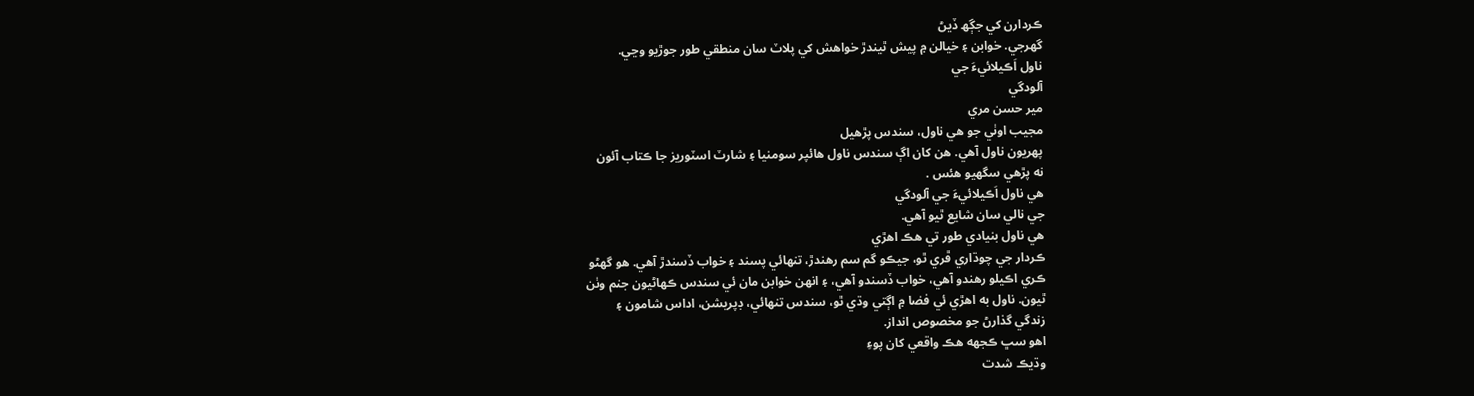ڪردارن کي جڳھ ڏيڻ
گهرجي. خوابن ۽ خيالن ۾ پيش ٿيندڙ خواهش کي پلاٽ سان منطقي طور جوڙيو وڃي.
ناول اَڪيلائيءَ جي
آلودگي
مير حسن مري
مجيب اوٺي جو هي ناول، سندس پڙهيل
پھريون ناول آهي. هن کان اڳ سندس ناول هائپر سومنيا ۽ شارٽ اسٽوريز جا ڪتاب آئون
نه پڙھي سگھيو ھئس .
هي ناول اَڪيلائيءَ جي آلودگي
جي نالي سان شايع ٿيو آهي.
هي ناول بنيادي طور تي هڪ اهڙي
ڪردار جي چوڌاري ڦري ٿو، جيڪو گم سم رهندڙ، تنهائي پسند ۽ خواب ڏسندڙ آهي. هو گهڻو
ڪري اڪيلو رهندو آهي، خواب ڏسندو آهي، ۽ انهن خوابن مان ئي سندس ڪهاڻيون جنم وٺن
ٿيون. ناول به اهڙي ئي فضا ۾ اڳتي وڌي ٿو، سندس تنهائي، ڊپريشن، اداس شامون ۽
زندگي گذارڻ جو مخصوص انداز.
اھو سڀ ڪجهه هڪ واقعي کان پوءِ
وڌيڪ شدت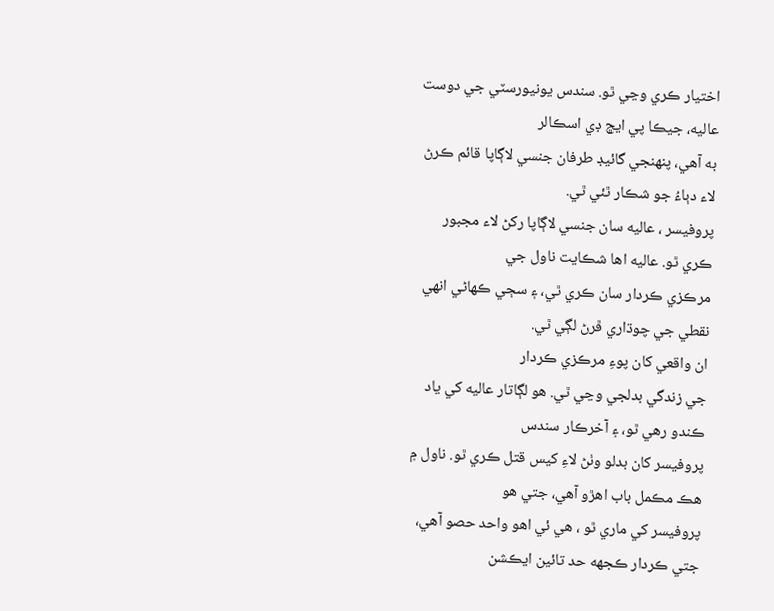اختيار ڪري وڃي ٿو. سندس يونيورسٽي جي دوست عاليه، جيڪا پي ايڇ ڊي اسڪالر
به آهي، پنهنجي گائيڊ طرفان جنسي لاڳاپا قائم ڪرڻ لاء دٻاءُ جو شڪار ٿئي ٿي.
پروفيسر ، عاليه سان جنسي لاڳاپا رکڻ لاء مجبور ڪري ٿو. عاليه اها شڪايت ناول جي
مرڪزي ڪردار سان ڪري ٿي، ۽ سڄي ڪهاڻي انهي نقطي جي چوڌاري ڦرڻ لڳي ٿي.
ان واقعي کان پوءِ مرڪزي ڪردار
جي زندگي بدلجي وڃي ٿي. هو لڳاتار عاليه کي ياد ڪندو رهي ٿو، ۽ آخرڪار سندس
پروفيسر کان بدلو وٺڻ لاءِ کيس قتل ڪري ٿو. ناول ۾ هڪ مڪمل باب اهڙو آهي، جتي هو
پروفيسر کي ماري ٿو ، هي ئي اهو واحد حصو آهي، جتي ڪردار ڪجهه حد تائين ايڪشن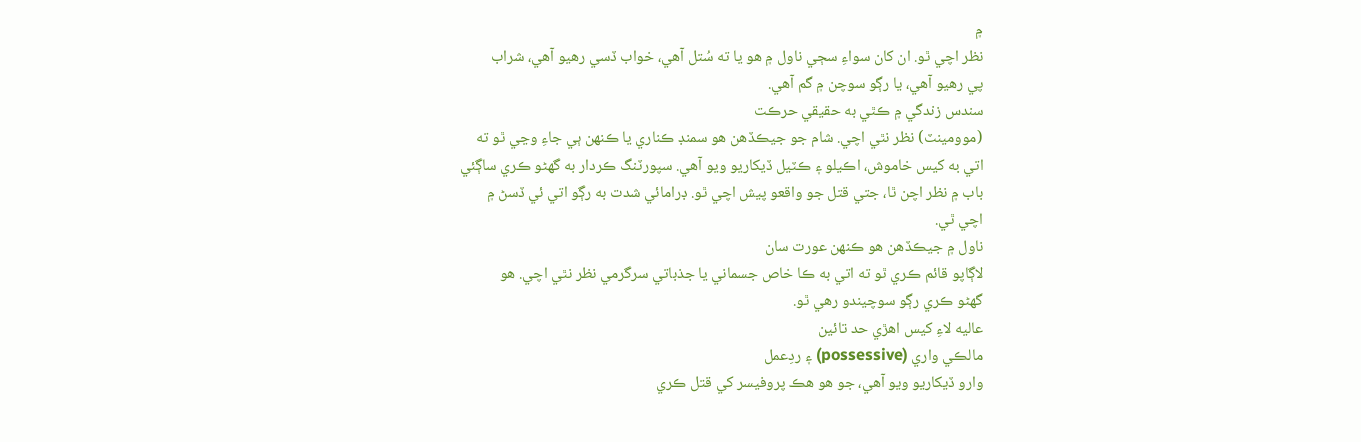۾
نظر اچي ٿو. ان کان سواءِ سڄي ناول ۾ هو يا ته سُتل آهي، خواب ڏسي رهيو آهي، شراب
پي رهيو آهي، يا رڳو سوچن ۾ گم آهي.
سندس زندگي ۾ ڪٿي به حقيقي حرڪت
(موومينٽ) نظر نٿي اچي. شام جو جيڪڏهن هو سمنڊ ڪناري يا ڪنهن ٻي جاءِ وڃي ٿو ته
اتي به کيس خاموش، اڪيلو ۽ ڪٽيل ڏيکاريو ويو آهي. سپورٽنگ ڪردار به گهڻو ڪري ساڳئي
باب ۾ نظر اچن ٿا، جتي قتل جو واقعو پيش اچي ٿو. ڊرامائي شدت به رڳو اتي ئي ڏسڻ ۾
اچي ٿي.
ناول ۾ جيڪڏهن هو ڪنهن عورت سان
لاڳاپو قائم ڪري ٿو ته اتي به ڪا خاص جسماني يا جذباتي سرگرمي نظر نٿي اچي. هو
گهڻو ڪري رڳو سوچيندو رهي ٿو.
عاليه لاءِ کيس اهڙي حد تائين
مالڪي واري (possessive) ۽ ردِعمل
وارو ڏيکاريو ويو آهي، جو هو هڪ پروفيسر کي قتل ڪري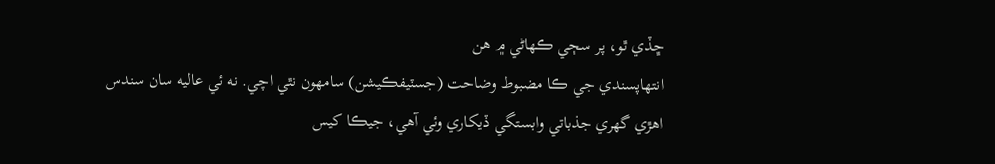ڇڏي ٿو، پر سڄي ڪهاڻي ۾ هن
انتهاپسندي جي ڪا مضبوط وضاحت (جسٽيفڪيشن) سامهون نٿي اچي. نه ئي عاليه سان سندس
اهڙي گهري جذباتي وابستگي ڏيکاري وئي آهي، جيڪا کيس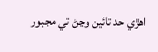اهڙي حد تائين وڃڻ تي مجبور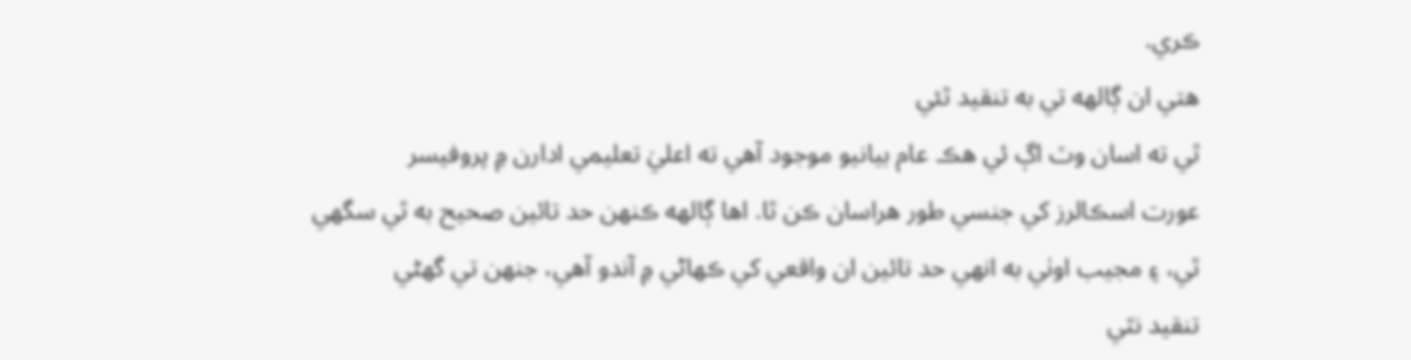ڪري.
هتي ان ڳالهه تي به تنقيد ٿئي
ٿي ته اسان وٽ اڳ ئي هڪ عام بيانيو موجود آهي ته اعليٰ تعليمي ادارن ۾ پروفيسر
عورت اسڪالرز کي جنسي طور هراسان ڪن ٿا. اها ڳالهه ڪنهن حد تائين صحيح به ٿي سگهي
ٿي، ۽ مجيب اوٺي به انهي حد تائين ان واقعي کي ڪهاڻي ۾ آندو آهي، جنهن تي گهڻي
تنقيد نٿي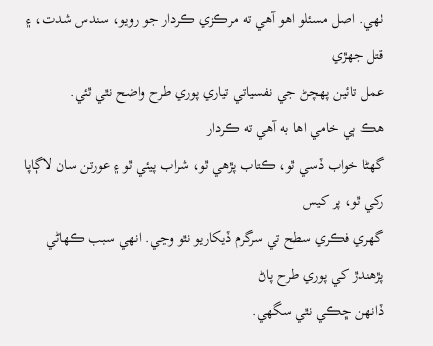ٺھي. اصل مسئلو اهو آهي ته مرڪزي ڪردار جو رويو، سندس شدت، ۽ قتل جهڙي
عمل تائين پهچڻ جي نفسياتي تياري پوري طرح واضح نٿي ٿئي.
هڪ ٻي خامي اها به آهي ته ڪردار
گهڻا خواب ڏسي ٿو، ڪتاب پڙهي ٿو، شراب پيئي ٿو ۽ عورتن سان لاڳاپا رکي ٿو، پر کيس
گهري فڪري سطح تي سرگرم ڏيکاريو نٿو وڃي. انهي سبب ڪهاڻي پڙهندڙ کي پوري طرح پاڻ
ڏانهن ڇڪي نٿي سگهي.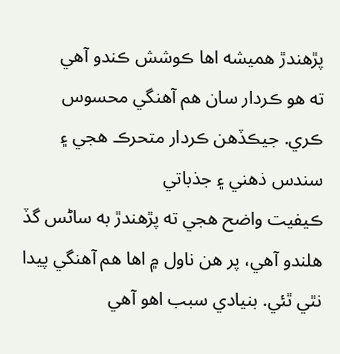پڙهندڙ هميشه اها ڪوشش ڪندو آهي
ته هو ڪردار سان هم آهنگي محسوس ڪري. جيڪڏهن ڪردار متحرڪ هجي ۽ سندس ذهني ۽ جذباتي
ڪيفيت واضح هجي ته پڙهندڙ به ساڻس گڏ هلندو آهي، پر هن ناول ۾ اها هم آهنگي پيدا
نٿي ٿئي. بنيادي سبب اهو آهي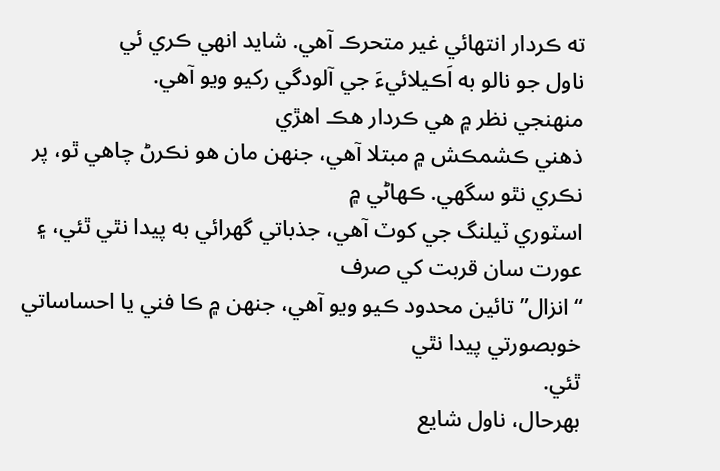ته ڪردار انتهائي غير متحرڪ آهي. شايد انهي ڪري ئي
ناول جو نالو به اَڪيلائيءَ جي آلودگي رکيو ويو آهي.
منهنجي نظر ۾ هي ڪردار هڪ اهڙي
ذهني ڪشمڪش ۾ مبتلا آهي، جنهن مان هو نڪرڻ چاهي ٿو، پر نڪري نٿو سگهي. ڪهاڻي ۾
اسٽوري ٽيلنگ جي کوٽ آهي، جذباتي گهرائي به پيدا نٿي ٿئي، ۽ عورت سان قربت کي صرف
“انزال” تائين محدود ڪيو ويو آهي، جنهن ۾ ڪا فني يا احساساتي خوبصورتي پيدا نٿي
ٿئي.
بهرحال، ناول شايع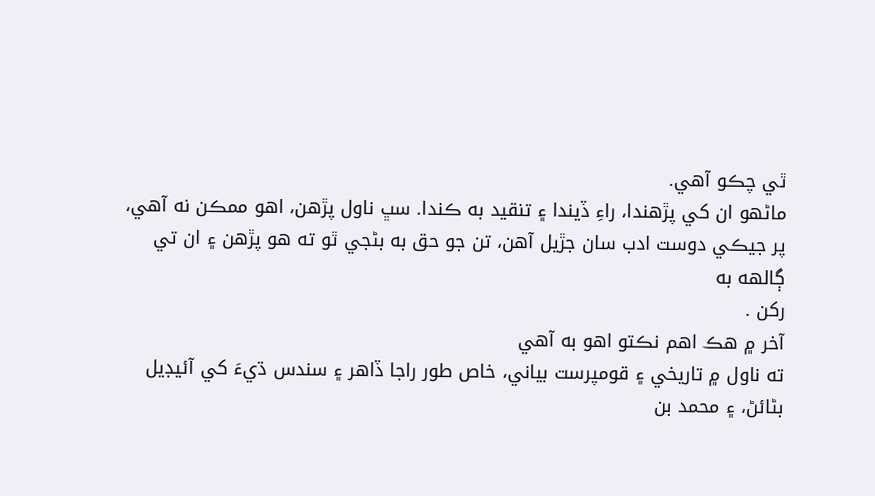ٿي چڪو آهي.
ماڻهو ان کي پڙهندا، راءِ ڏيندا ۽ تنقيد به ڪندا. سڀ ناول پڙهن، اھو ممڪن نه آهي،
پر جيڪي دوست ادب سان جڙيل آهن، تن جو حق به بڻجي ٿو ته هو پڙهن ۽ ان تي ڳالهه به
رکن .
آخر ۾ هڪ اهم نڪتو اهو به آهي
ته ناول ۾ تاريخي ۽ قومپرست بياني، خاص طور راجا ڏاهر ۽ سندس ڌيءَ کي آئيڊيل
بڻائڻ، ۽ محمد بن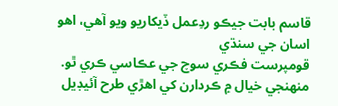قاسم بابت جيڪو ردِعمل ڏيکاريو ويو آهي، اهو اسان جي سنڌي
قومپرست فڪري سوچ جي عڪاسي ڪري ٿو. منهنجي خيال ۾ ڪردارن کي اهڙي طرح آئيڊيل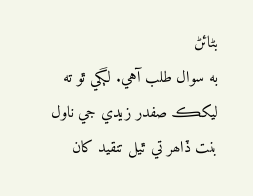بڻائڻ
به سوال طلب آهي. لڳي ٿو ته ليکڪ صفدر زيدي جي ناول بنت ڏاھر تي ٿيل تنقيد کان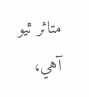متاثر ٿيو آهي،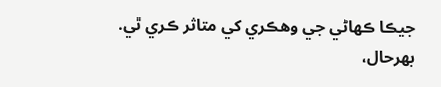جيڪا ڪهاڻي جي وهڪري کي متاثر ڪري ٿي.
بهرحال،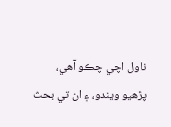ناول اچي چڪو آهي،
پڙهيو ويندو، ۽ ان تي بحث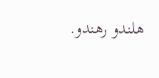هلندو رهندو.